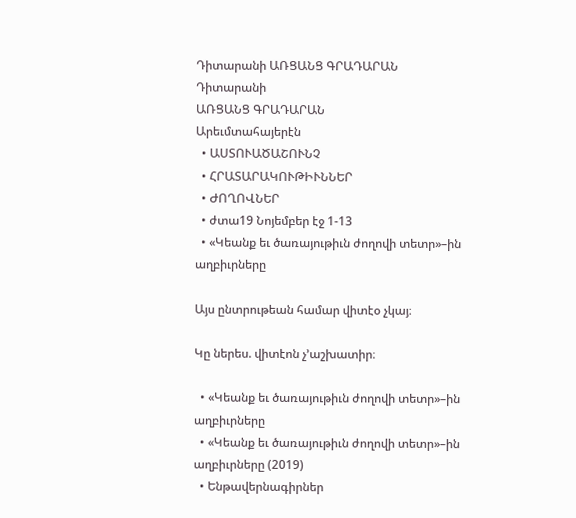Դիտարանի ԱՌՑԱՆՑ ԳՐԱԴԱՐԱՆ
Դիտարանի
ԱՌՑԱՆՑ ԳՐԱԴԱՐԱՆ
Արեւմտահայերէն
  • ԱՍՏՈՒԱԾԱՇՈՒՆՉ
  • ՀՐԱՏԱՐԱԿՈՒԹԻՒՆՆԵՐ
  • ԺՈՂՈՎՆԵՐ
  • ժտա19 Նոյեմբեր էջ 1-13
  • «Կեանք եւ ծառայութիւն ժողովի տետր»–ին աղբիւրները

Այս ընտրութեան համար վիտէօ չկայ։

Կը ներես. վիտէոն չ’աշխատիր։

  • «Կեանք եւ ծառայութիւն ժողովի տետր»–ին աղբիւրները
  • «Կեանք եւ ծառայութիւն ժողովի տետր»–ին աղբիւրները (2019)
  • Ենթավերնագիրներ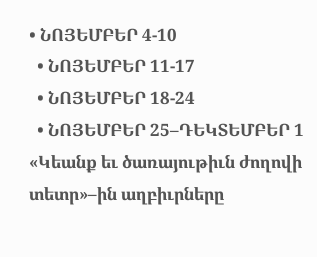• ՆՈՅԵՄԲԵՐ 4-10
  • ՆՈՅԵՄԲԵՐ 11-17
  • ՆՈՅԵՄԲԵՐ 18-24
  • ՆՈՅԵՄԲԵՐ 25–ԴԵԿՏԵՄԲԵՐ 1
«Կեանք եւ ծառայութիւն ժողովի տետր»–ին աղբիւրները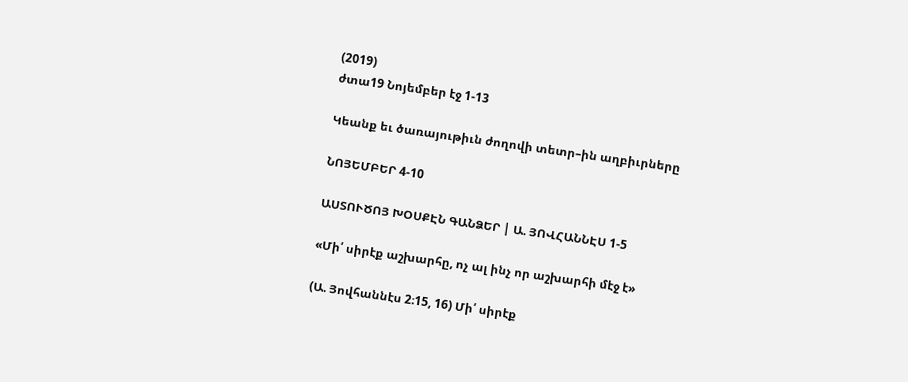(2019)
ժտա19 Նոյեմբեր էջ 1-13

Կեանք եւ ծառայութիւն ժողովի տետր–ին աղբիւրները

ՆՈՅԵՄԲԵՐ 4-10

ԱՍՏՈՒԾՈՅ ԽՕՍՔԷՆ ԳԱՆՁԵՐ | Ա. ՅՈՎՀԱՆՆԷՍ 1-5

«Մի՛ սիրէք աշխարհը, ոչ ալ ինչ որ աշխարհի մէջ է»

(Ա. Յովհաննէս 2։15, 16) Մի՛ սիրէք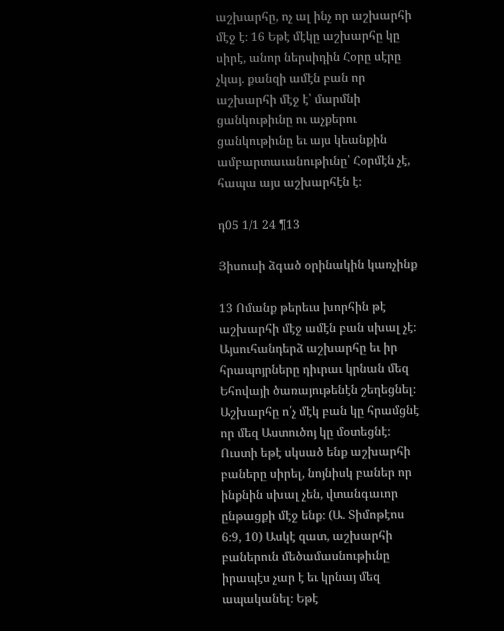աշխարհը, ոչ ալ ինչ որ աշխարհի մէջ է։ 16 Եթէ մէկը աշխարհը կը սիրէ, անոր ներսիդին Հօրը սէրը չկայ. քանզի ամէն բան որ աշխարհի մէջ է՝ մարմնի ցանկութիւնը ու աչքերու ցանկութիւնը եւ այս կեանքին ամբարտաւանութիւնը՝ Հօրմէն չէ, հապա այս աշխարհէն է։

դ05 1/1 24 ¶13

Յիսուսի ձգած օրինակին կառչինք

13 Ոմանք թերեւս խորհին թէ աշխարհի մէջ ամէն բան սխալ չէ։ Այսուհանդերձ աշխարհը եւ իր հրապոյրները դիւրաւ կրնան մեզ Եհովայի ծառայութենէն շեղեցնել։ Աշխարհը ո՛չ մէկ բան կը հրամցնէ որ մեզ Աստուծոյ կը մօտեցնէ։ Ուստի եթէ սկսած ենք աշխարհի բաները սիրել, նոյնիսկ բաներ որ ինքնին սխալ չեն, վտանգաւոր ընթացքի մէջ ենք։ (Ա. Տիմոթէոս 6։9, 10) Ասկէ զատ, աշխարհի բաներուն մեծամասնութիւնը իրապէս չար է եւ կրնայ մեզ ապականել։ Եթէ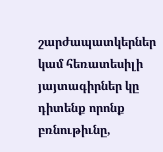շարժապատկերներ կամ հեռատեսիլի յայտագիրներ կը դիտենք որոնք բռնութիւնը,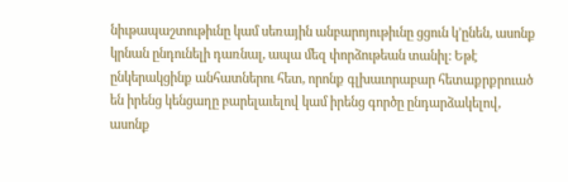նիւթապաշտութիւնը կամ սեռային անբարոյութիւնը ցցուն կ’ընեն, ասոնք կրնան ընդունելի դառնալ, ապա մեզ փորձութեան տանիլ։ Եթէ ընկերակցինք անհատներու հետ, որոնք գլխաւորաբար հետաքրքրուած են իրենց կենցաղը բարելաւելով կամ իրենց գործը ընդարձակելով, ասոնք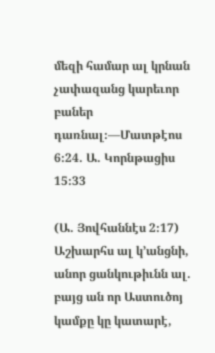մեզի համար ալ կրնան չափազանց կարեւոր բաներ դառնալ։—Մատթէոս 6։24. Ա. Կորնթացիս 15։33

(Ա. Յովհաննէս 2։17) Աշխարհս ալ կ’անցնի, անոր ցանկութիւնն ալ. բայց ան որ Աստուծոյ կամքը կը կատարէ,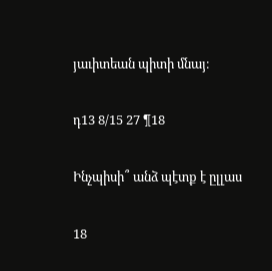յաւիտեան պիտի մնայ։

դ13 8/15 27 ¶18

Ինչպիսի՞ անձ պէտք է ըլլաս

18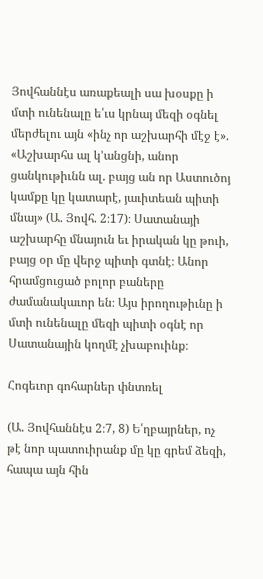Յովհաննէս առաքեալի սա խօսքը ի մտի ունենալը ե՛ւս կրնայ մեզի օգնել մերժելու այն «ինչ որ աշխարհի մէջ է». «Աշխարհս ալ կ’անցնի, անոր ցանկութիւնն ալ. բայց ան որ Աստուծոյ կամքը կը կատարէ, յաւիտեան պիտի մնայ» (Ա. Յովհ. 2։17)։ Սատանայի աշխարհը մնայուն եւ իրական կը թուի, բայց օր մը վերջ պիտի գտնէ։ Անոր հրամցուցած բոլոր բաները ժամանակաւոր են։ Այս իրողութիւնը ի մտի ունենալը մեզի պիտի օգնէ որ Սատանային կողմէ չխաբուինք։

Հոգեւոր գոհարներ փնտռել

(Ա. Յովհաննէս 2։7, 8) Ե՛ղբայրներ, ոչ թէ նոր պատուիրանք մը կը գրեմ ձեզի, հապա այն հին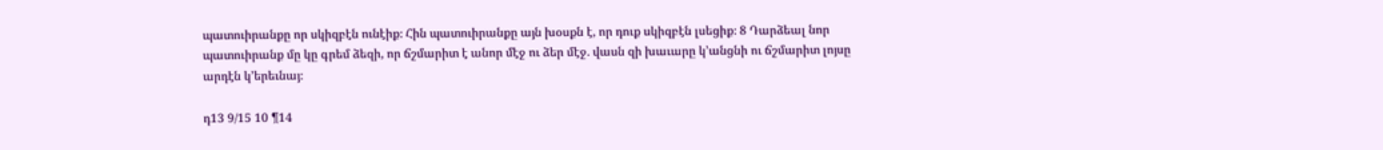պատուիրանքը որ սկիզբէն ունէիք։ Հին պատուիրանքը այն խօսքն է, որ դուք սկիզբէն լսեցիք։ 8 Դարձեալ նոր պատուիրանք մը կը գրեմ ձեզի, որ ճշմարիտ է անոր մէջ ու ձեր մէջ. վասն զի խաւարը կ’անցնի ու ճշմարիտ լոյսը արդէն կ’երեւնայ։

դ13 9/15 10 ¶14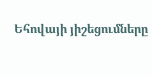Եհովայի յիշեցումները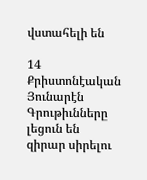վստահելի են

14 Քրիստոնէական Յունարէն Գրութիւնները լեցուն են զիրար սիրելու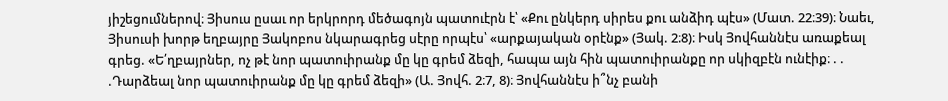յիշեցումներով։ Յիսուս ըսաւ որ երկրորդ մեծագոյն պատուէրն է՝ «Քու ընկերդ սիրես քու անձիդ պէս» (Մատ. 22։39)։ Նաեւ, Յիսուսի խորթ եղբայրը Յակոբոս նկարագրեց սէրը որպէս՝ «արքայական օրէնք» (Յակ. 2։8)։ Իսկ Յովհաննէս առաքեալ գրեց. «Ե՛ղբայրներ, ոչ թէ նոր պատուիրանք մը կը գրեմ ձեզի, հապա այն հին պատուիրանքը որ սկիզբէն ունէիք։ . . .Դարձեալ նոր պատուիրանք մը կը գրեմ ձեզի» (Ա. Յովհ. 2։7, 8)։ Յովհաննէս ի՞նչ բանի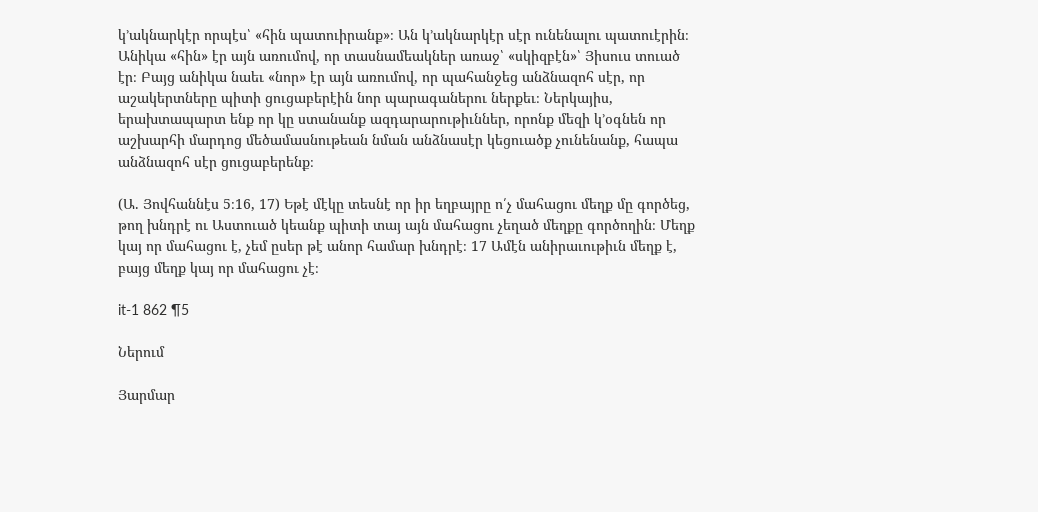կ’ակնարկէր որպէս՝ «հին պատուիրանք»։ Ան կ’ակնարկէր սէր ունենալու պատուէրին։ Անիկա «հին» էր այն առումով, որ տասնամեակներ առաջ՝ «սկիզբէն»՝ Յիսուս տուած էր։ Բայց անիկա նաեւ «նոր» էր այն առումով, որ պահանջեց անձնազոհ սէր, որ աշակերտները պիտի ցուցաբերէին նոր պարագաներու ներքեւ։ Ներկայիս, երախտապարտ ենք որ կը ստանանք ազդարարութիւններ, որոնք մեզի կ’օգնեն որ աշխարհի մարդոց մեծամասնութեան նման անձնասէր կեցուածք չունենանք, հապա անձնազոհ սէր ցուցաբերենք։

(Ա. Յովհաննէս 5։16, 17) Եթէ մէկը տեսնէ որ իր եղբայրը ո՛չ մահացու մեղք մը գործեց, թող խնդրէ ու Աստուած կեանք պիտի տայ այն մահացու չեղած մեղքը գործողին։ Մեղք կայ որ մահացու է, չեմ ըսեր թէ անոր համար խնդրէ։ 17 Ամէն անիրաւութիւն մեղք է, բայց մեղք կայ որ մահացու չէ։

it-1 862 ¶5

Ներում

Յարմար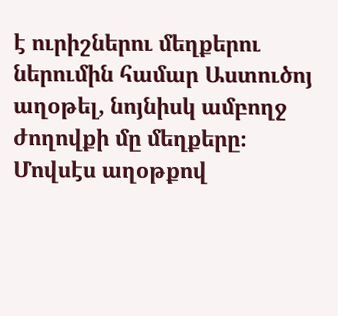է ուրիշներու մեղքերու ներումին համար Աստուծոյ աղօթել, նոյնիսկ ամբողջ ժողովքի մը մեղքերը։ Մովսէս աղօթքով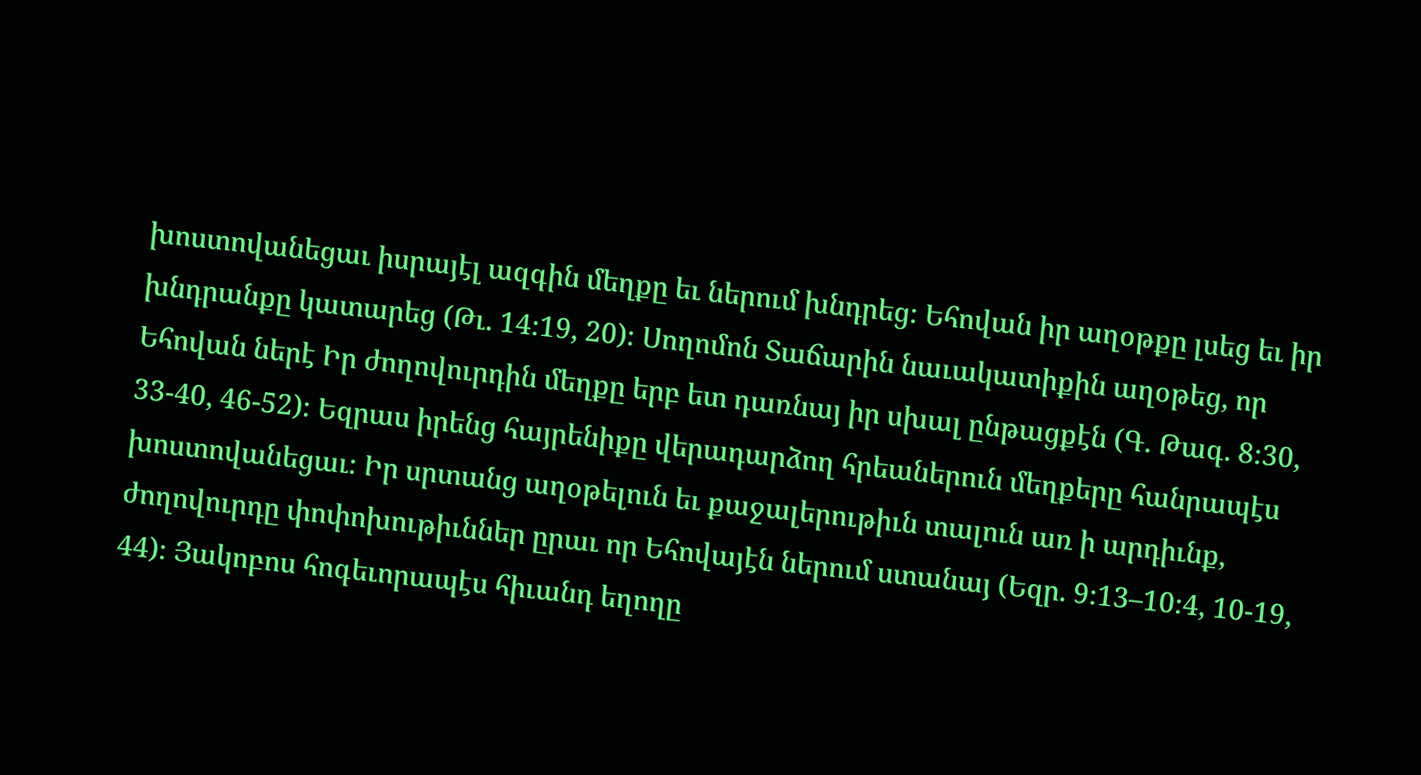խոստովանեցաւ իսրայէլ ազգին մեղքը եւ ներում խնդրեց։ Եհովան իր աղօթքը լսեց եւ իր խնդրանքը կատարեց (Թւ. 14։19, 20)։ Սողոմոն Տաճարին նաւակատիքին աղօթեց, որ Եհովան ներէ Իր ժողովուրդին մեղքը երբ ետ դառնայ իր սխալ ընթացքէն (Գ. Թագ. 8։30, 33-40, 46-52)։ Եզրաս իրենց հայրենիքը վերադարձող հրեաներուն մեղքերը հանրապէս խոստովանեցաւ։ Իր սրտանց աղօթելուն եւ քաջալերութիւն տալուն առ ի արդիւնք, ժողովուրդը փոփոխութիւններ ըրաւ որ Եհովայէն ներում ստանայ (Եզր. 9։13–10։4, 10-19, 44)։ Յակոբոս հոգեւորապէս հիւանդ եղողը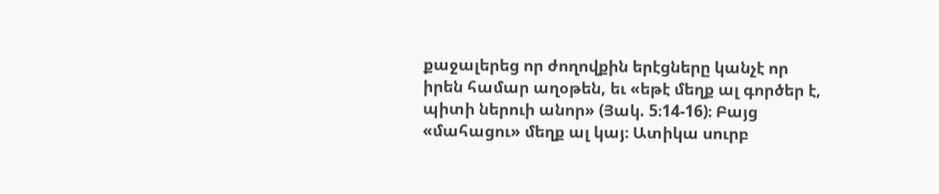քաջալերեց որ ժողովքին երէցները կանչէ որ իրեն համար աղօթեն, եւ «եթէ մեղք ալ գործեր է, պիտի ներուի անոր» (Յակ. 5։14-16)։ Բայց «մահացու» մեղք ալ կայ։ Ատիկա սուրբ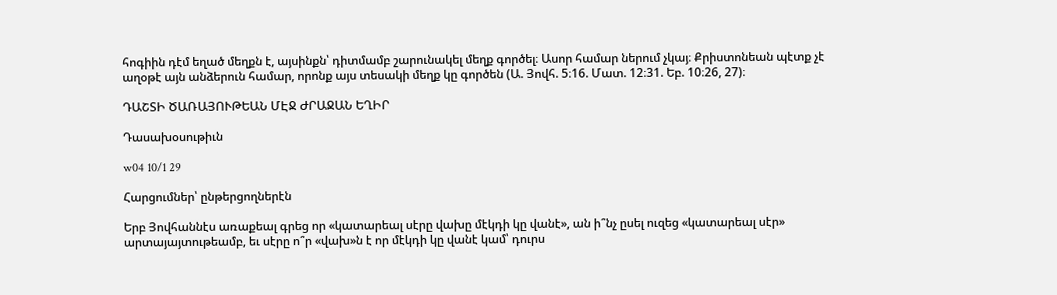հոգիին դէմ եղած մեղքն է, այսինքն՝ դիտմամբ շարունակել մեղք գործել։ Ասոր համար ներում չկայ։ Քրիստոնեան պէտք չէ աղօթէ այն անձերուն համար, որոնք այս տեսակի մեղք կը գործեն (Ա. Յովհ. 5։16. Մատ. 12։31. Եբ. 10։26, 27)։

ԴԱՇՏԻ ԾԱՌԱՅՈՒԹԵԱՆ ՄԷՋ ԺՐԱՋԱՆ ԵՂԻՐ

Դասախօսութիւն

w04 10/1 29

Հարցումներ՝ ընթերցողներէն

Երբ Յովհաննէս առաքեալ գրեց որ «կատարեալ սէրը վախը մէկդի կը վանէ», ան ի՞նչ ըսել ուզեց «կատարեալ սէր» արտայայտութեամբ, եւ սէրը ո՞ր «վախ»ն է որ մէկդի կը վանէ կամ՝ դուրս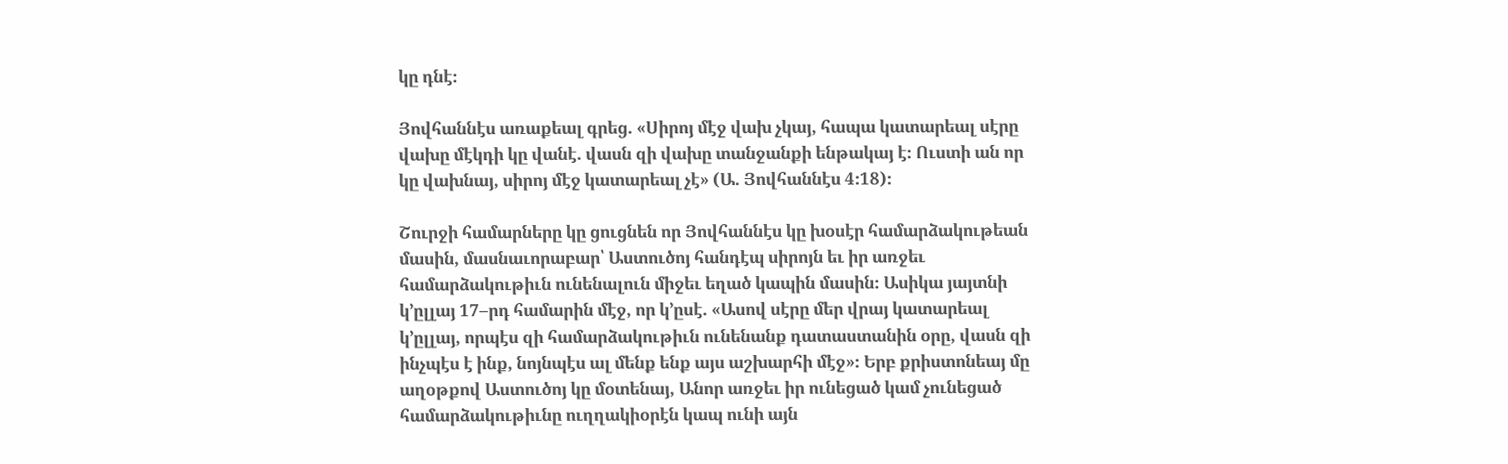կը դնէ։

Յովհաննէս առաքեալ գրեց. «Սիրոյ մէջ վախ չկայ, հապա կատարեալ սէրը վախը մէկդի կը վանէ. վասն զի վախը տանջանքի ենթակայ է։ Ուստի ան որ կը վախնայ, սիրոյ մէջ կատարեալ չէ» (Ա. Յովհաննէս 4։18)։

Շուրջի համարները կը ցուցնեն որ Յովհաննէս կը խօսէր համարձակութեան մասին, մասնաւորաբար՝ Աստուծոյ հանդէպ սիրոյն եւ իր առջեւ համարձակութիւն ունենալուն միջեւ եղած կապին մասին։ Ասիկա յայտնի կ’ըլլայ 17–րդ համարին մէջ, որ կ’ըսէ. «Ասով սէրը մեր վրայ կատարեալ կ’ըլլայ, որպէս զի համարձակութիւն ունենանք դատաստանին օրը, վասն զի ինչպէս է ինք, նոյնպէս ալ մենք ենք այս աշխարհի մէջ»։ Երբ քրիստոնեայ մը աղօթքով Աստուծոյ կը մօտենայ, Անոր առջեւ իր ունեցած կամ չունեցած համարձակութիւնը ուղղակիօրէն կապ ունի այն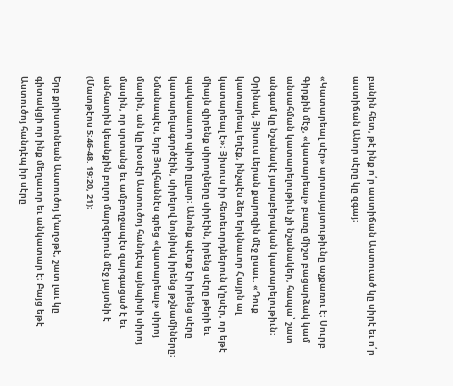բանին հետ, թէ ինք ո՛ր աստիճան Աստուած կը սիրէ եւ ո՛ր աստիճան Անոր սէրը կը զգայ։

«Կատարեալ սէր» արտայայտութիւնը աչքառու է։ Սուրբ Գիրքին մէջ, «կատարեալ» բառը միշտ բացարձակ կամ անսահման կատարելութիւն չի նշանակեր, հապա՝ շատ անգամ կը նշանակէ յարաբերական կատարելութիւն։ Օրինակ, Յիսուս Լերան քարոզին մէջ ըսաւ. «Դուք կատարեալ եղէք, ինչպէս ձեր երկնաւոր Հայրն ալ կատարեալ է»։ Յիսուս իր հետեւորդներուն կ’ըսէր, որ եթէ միայն զիրենք սիրողները սիրէին, իրենց սէրը թերի եւ պակասաւոր պիտի ըլլար։ Անոնք պէտք էր իրենց սէրը կատարելագործէին, սիրելով նոյնիսկ իրենց թշնամիները։ Նմանապէս, երբ Յովհաննէս գրեց «կատարեալ» սիրոյ մասին, ան կը խօսէր Աստուծոյ հանդէպ այնպիսի սիրոյ մասին, որ սրտանց եւ ամբողջապէս զարգացած է եւ անհատին կեանքին բոլոր մարզերուն մէջ յայտնի է (Մատթէոս 5։46-48. 19։20, 21)։

Երբ քրիստոնեան Աստուծոյ կ’աղօթէ, շատ լաւ կը գիտակցի որ ինք մեղաւոր եւ անկատար է։ Բայց եթէ Աստուծոյ հանդէպ իր սէրը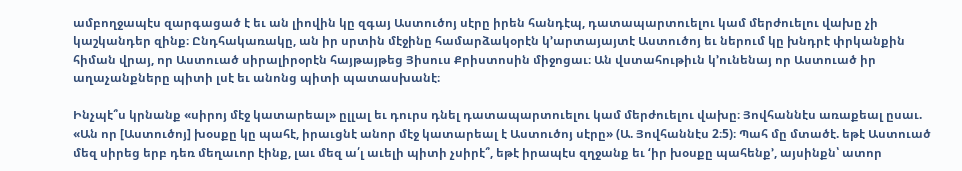ամբողջապէս զարգացած է եւ ան լիովին կը զգայ Աստուծոյ սէրը իրեն հանդէպ, դատապարտուելու կամ մերժուելու վախը չի կաշկանդեր զինք։ Ընդհակառակը, ան իր սրտին մէջինը համարձակօրէն կ’արտայայտէ Աստուծոյ եւ ներում կը խնդրէ փրկանքին հիման վրայ, որ Աստուած սիրալիրօրէն հայթայթեց Յիսուս Քրիստոսին միջոցաւ։ Ան վստահութիւն կ’ունենայ որ Աստուած իր աղաչանքները պիտի լսէ եւ անոնց պիտի պատասխանէ։

Ինչպէ՞ս կրնանք «սիրոյ մէջ կատարեալ» ըլլալ եւ դուրս դնել դատապարտուելու կամ մերժուելու վախը։ Յովհաննէս առաքեալ ըսաւ. «Ան որ [Աստուծոյ] խօսքը կը պահէ, իրաւցնէ անոր մէջ կատարեալ է Աստուծոյ սէրը» (Ա. Յովհաննէս 2։5)։ Պահ մը մտածէ. եթէ Աստուած մեզ սիրեց երբ դեռ մեղաւոր էինք, լաւ մեզ ա՛լ աւելի պիտի չսիրէ՞, եթէ իրապէս զղջանք եւ ‘իր խօսքը պահենք’, այսինքն՝ ատոր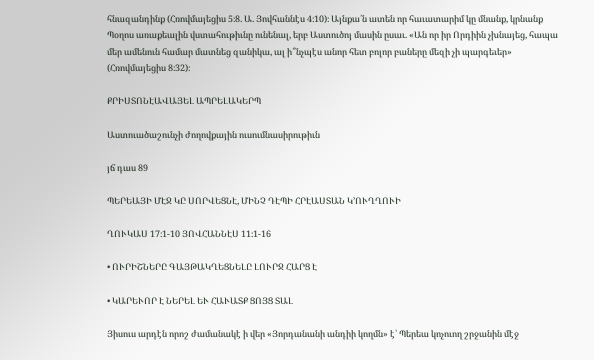հնազանդինք (Հռովմայեցիս 5։8. Ա. Յովհաննէս 4։10)։ Այնքա՛ն ատեն որ հաւատարիմ կը մնանք, կրնանք Պօղոս առաքեալին վստահութիւնը ունենալ, երբ Աստուծոյ մասին ըսաւ. «Ան որ իր Որդիին չխնայեց, հապա մեր ամենուն համար մատնեց զանիկա, ալ ի՞նչպէս անոր հետ բոլոր բաները մեզի չի պարգեւեր» (Հռովմայեցիս 8։32)։

ՔՐԻՍՏՈՆԷԱՎԱՅԵԼ ԱՊՐԵԼԱԿԵՐՊ

Աստուածաշունչի ժողովքային ուսումնասիրութիւն

յճ դաս 89

ՊԵՐԵԱՅԻ ՄԷՋ ԿԸ ՍՈՐՎԵՑՆԷ, ՄԻՆՉ ԴԷՊԻ ՀՐԷԱՍՏԱՆ Կ’ՈՒՂՂՈՒԻ

ՂՈՒԿԱՍ 17։1-10 ՅՈՎՀԱՆՆԷՍ 11։1-16

• ՈՒՐԻՇՆԵՐԸ ԳԱՅԹԱԿՂԵՑՆԵԼԸ ԼՈՒՐՋ ՀԱՐՑ Է

• ԿԱՐԵՒՈՐ Է ՆԵՐԵԼ ԵՒ ՀԱՒԱՏՔ ՑՈՅՑ ՏԱԼ

Յիսուս արդէն որոշ ժամանակէ ի վեր «Յորդանանի անդիի կողմն» է՝ Պերեա կոչուող շրջանին մէջ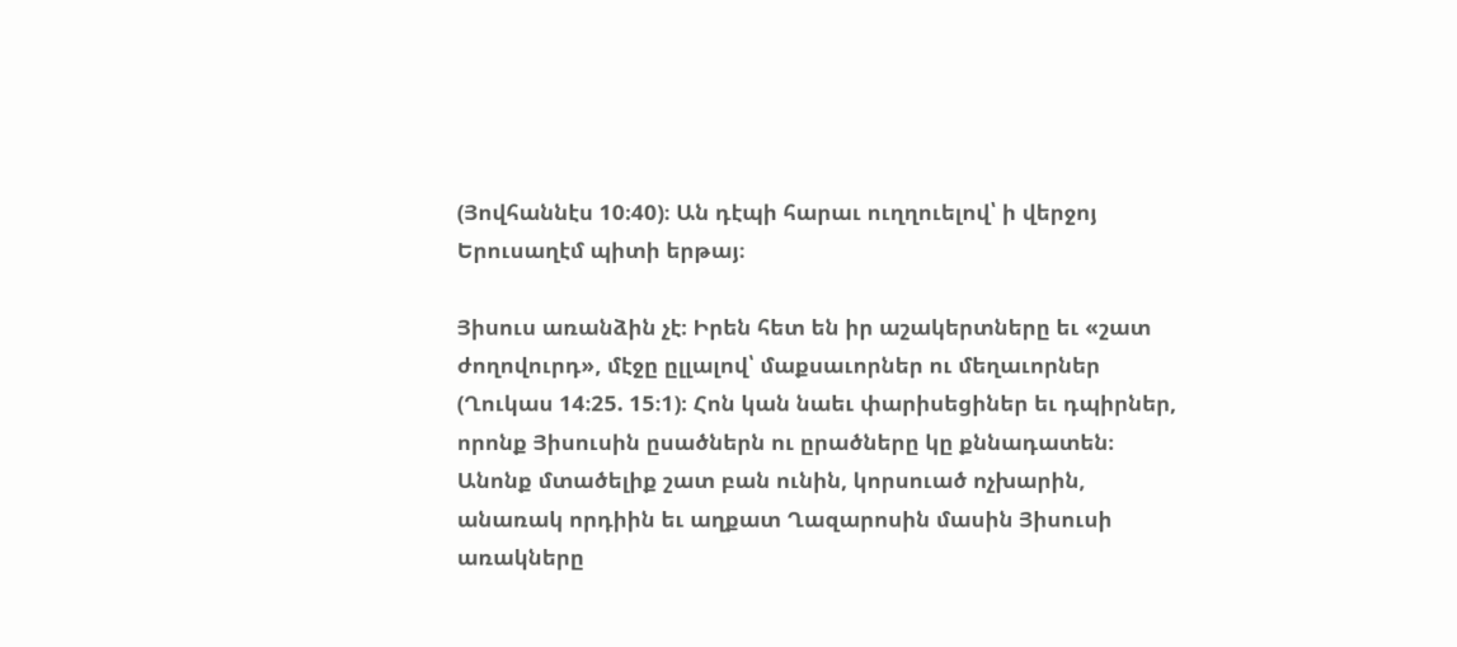(Յովհաննէս 10։40)։ Ան դէպի հարաւ ուղղուելով՝ ի վերջոյ Երուսաղէմ պիտի երթայ։

Յիսուս առանձին չէ։ Իրեն հետ են իր աշակերտները եւ «շատ ժողովուրդ», մէջը ըլլալով՝ մաքսաւորներ ու մեղաւորներ (Ղուկաս 14։25. 15։1)։ Հոն կան նաեւ փարիսեցիներ եւ դպիրներ, որոնք Յիսուսին ըսածներն ու ըրածները կը քննադատեն։ Անոնք մտածելիք շատ բան ունին, կորսուած ոչխարին, անառակ որդիին եւ աղքատ Ղազարոսին մասին Յիսուսի առակները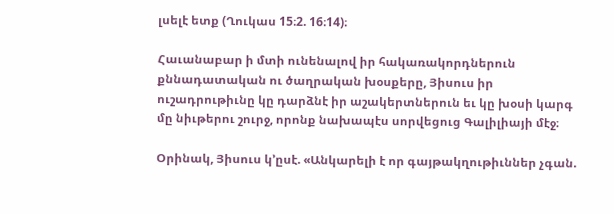լսելէ ետք (Ղուկաս 15։2. 16։14)։

Հաւանաբար ի մտի ունենալով իր հակառակորդներուն քննադատական ու ծաղրական խօսքերը, Յիսուս իր ուշադրութիւնը կը դարձնէ իր աշակերտներուն եւ կը խօսի կարգ մը նիւթերու շուրջ, որոնք նախապէս սորվեցուց Գալիլիայի մէջ։

Օրինակ, Յիսուս կ’ըսէ. «Անկարելի է որ գայթակղութիւններ չգան.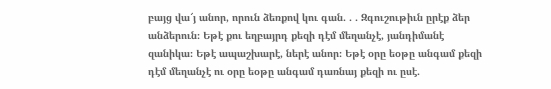բայց վա՜յ անոր, որուն ձեռքով կու գան. . . Զգուշութիւն ըրէք ձեր անձերուն։ Եթէ քու եղբայրդ քեզի դէմ մեղանչէ, յանդիմանէ զանիկա։ Եթէ ապաշխարէ, ներէ անոր։ Եթէ օրը եօթը անգամ քեզի դէմ մեղանչէ ու օրը եօթը անգամ դառնայ քեզի ու ըսէ.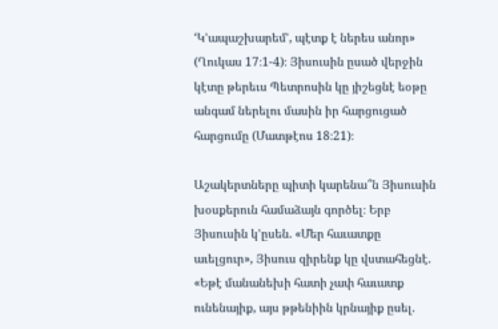‘Կ’ապաշխարեմ’, պէտք է ներես անոր» (Ղուկաս 17։1-4)։ Յիսուսին ըսած վերջին կէտը թերեւս Պետրոսին կը յիշեցնէ եօթը անգամ ներելու մասին իր հարցուցած հարցումը (Մատթէոս 18։21)։

Աշակերտները պիտի կարենա՞ն Յիսուսին խօսքերուն համաձայն գործել։ Երբ Յիսուսին կ’ըսեն. «Մեր հաւատքը աւելցուր», Յիսուս զիրենք կը վստահեցնէ. «Եթէ մանանեխի հատի չափ հաւատք ունենայիք, այս թթենիին կրնայիք ըսել.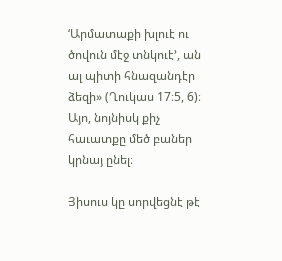‘Արմատաքի խլուէ ու ծովուն մէջ տնկուէ’, ան ալ պիտի հնազանդէր ձեզի» (Ղուկաս 17։5, 6)։ Այո, նոյնիսկ քիչ հաւատքը մեծ բաներ կրնայ ընել։

Յիսուս կը սորվեցնէ թէ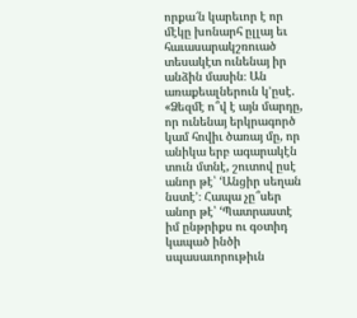որքա՜ն կարեւոր է որ մէկը խոնարհ ըլլայ եւ հաւասարակշռուած տեսակէտ ունենայ իր անձին մասին։ Ան առաքեալներուն կ’ըսէ. «Ձեզմէ ո՞վ է այն մարդը, որ ունենայ երկրագործ կամ հովիւ ծառայ մը, որ անիկա երբ ագարակէն տուն մտնէ, շուտով ըսէ անոր թէ՝ ‘Անցիր սեղան նստէ’։ Հապա չը՞սեր անոր թէ՝ ‘Պատրաստէ իմ ընթրիքս ու գօտիդ կապած ինծի սպասաւորութիւն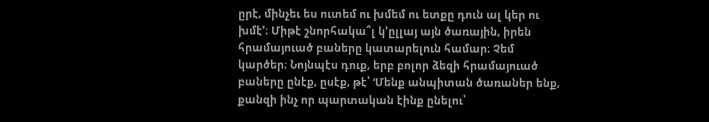ըրէ, մինչեւ ես ուտեմ ու խմեմ ու ետքը դուն ալ կեր ու խմէ’։ Միթէ շնորհակա՞լ կ’ըլլայ այն ծառային, իրեն հրամայուած բաները կատարելուն համար։ Չեմ կարծեր։ Նոյնպէս դուք, երբ բոլոր ձեզի հրամայուած բաները ընէք, ըսէք, թէ՝ ‘Մենք անպիտան ծառաներ ենք, քանզի ինչ որ պարտական էինք ընելու՝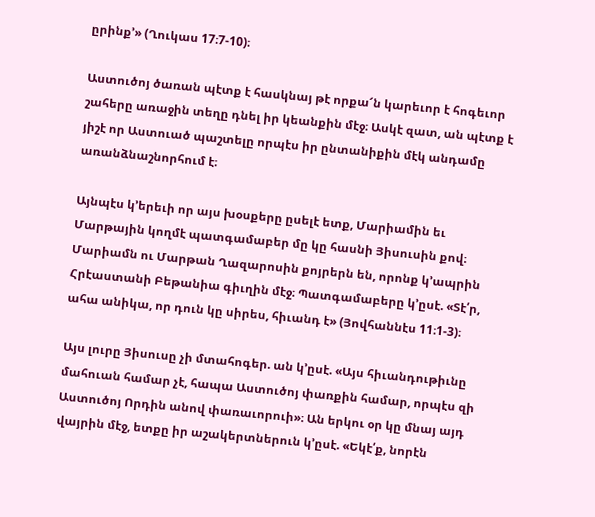ըրինք’» (Ղուկաս 17։7-10)։

Աստուծոյ ծառան պէտք է հասկնայ թէ որքա՜ն կարեւոր է հոգեւոր շահերը առաջին տեղը դնել իր կեանքին մէջ։ Ասկէ զատ, ան պէտք է յիշէ որ Աստուած պաշտելը որպէս իր ընտանիքին մէկ անդամը առանձնաշնորհում է։

Այնպէս կ’երեւի որ այս խօսքերը ըսելէ ետք, Մարիամին եւ Մարթային կողմէ պատգամաբեր մը կը հասնի Յիսուսին քով։ Մարիամն ու Մարթան Ղազարոսին քոյրերն են, որոնք կ’ապրին Հրէաստանի Բեթանիա գիւղին մէջ։ Պատգամաբերը կ’ըսէ. «Տէ՛ր, ահա անիկա, որ դուն կը սիրես, հիւանդ է» (Յովհաննէս 11։1-3)։

Այս լուրը Յիսուսը չի մտահոգեր. ան կ’ըսէ. «Այս հիւանդութիւնը մահուան համար չէ, հապա Աստուծոյ փառքին համար, որպէս զի Աստուծոյ Որդին անով փառաւորուի»։ Ան երկու օր կը մնայ այդ վայրին մէջ, ետքը իր աշակերտներուն կ’ըսէ. «Եկէ՛ք, նորէն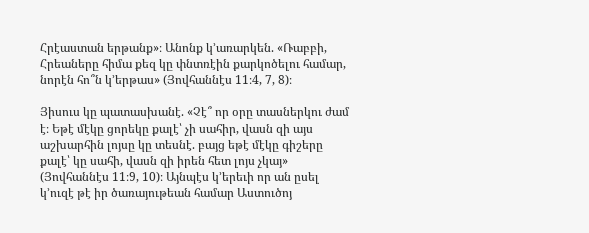Հրէաստան երթանք»։ Անոնք կ’առարկեն. «Ռաբբի, Հրեաները հիմա քեզ կը փնտռէին քարկոծելու համար, նորէն հո՞ն կ’երթաս» (Յովհաննէս 11։4, 7, 8)։

Յիսուս կը պատասխանէ. «Չէ՞ որ օրը տասներկու ժամ է։ Եթէ մէկը ցորեկը քալէ՝ չի սահիր, վասն զի այս աշխարհին լոյսը կը տեսնէ. բայց եթէ մէկը գիշերը քալէ՝ կը սահի, վասն զի իրեն հետ լոյս չկայ» (Յովհաննէս 11։9, 10)։ Այնպէս կ’երեւի որ ան ըսել կ’ուզէ թէ իր ծառայութեան համար Աստուծոյ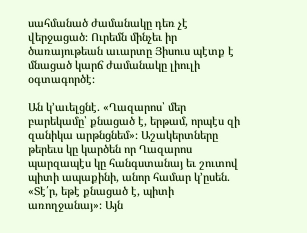սահմանած ժամանակը դեռ չէ վերջացած։ Ուրեմն մինչեւ իր ծառայութեան աւարտը Յիսուս պէտք է մնացած կարճ ժամանակը լիուլի օգտագործէ։

Ան կ’աւելցնէ. «Ղազարոս՝ մեր բարեկամը՝ քնացած է, երթամ, որպէս զի զանիկա արթնցնեմ»։ Աշակերտները թերեւս կը կարծեն որ Ղազարոս պարզապէս կը հանգստանայ եւ շուտով պիտի ապաքինի, անոր համար կ’ըսեն. «Տէ՛ր, եթէ քնացած է, պիտի առողջանայ»։ Այն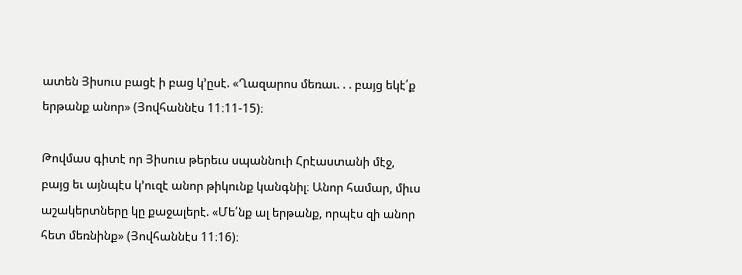ատեն Յիսուս բացէ ի բաց կ’ըսէ. «Ղազարոս մեռաւ. . . բայց եկէ՛ք երթանք անոր» (Յովհաննէս 11։11-15)։

Թովմաս գիտէ որ Յիսուս թերեւս սպաննուի Հրէաստանի մէջ, բայց եւ այնպէս կ’ուզէ անոր թիկունք կանգնիլ։ Անոր համար, միւս աշակերտները կը քաջալերէ. «Մե՛նք ալ երթանք, որպէս զի անոր հետ մեռնինք» (Յովհաննէս 11։16)։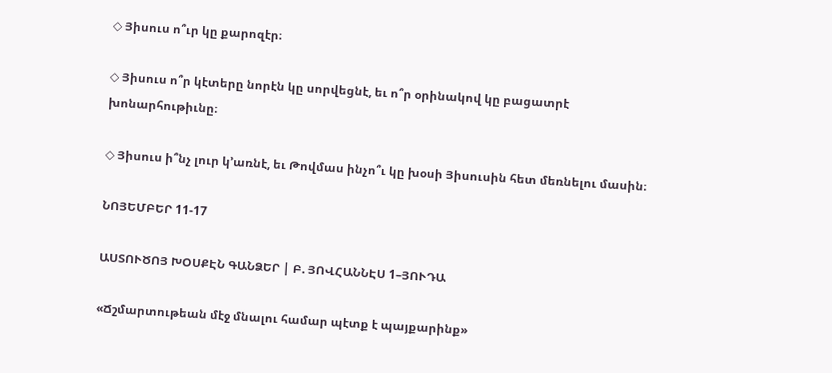◇ Յիսուս ո՞ւր կը քարոզէր։

◇ Յիսուս ո՞ր կէտերը նորէն կը սորվեցնէ, եւ ո՞ր օրինակով կը բացատրէ խոնարհութիւնը։

◇ Յիսուս ի՞նչ լուր կ’առնէ, եւ Թովմաս ինչո՞ւ կը խօսի Յիսուսին հետ մեռնելու մասին։

ՆՈՅԵՄԲԵՐ 11-17

ԱՍՏՈՒԾՈՅ ԽՕՍՔԷՆ ԳԱՆՁԵՐ | Բ. ՅՈՎՀԱՆՆԷՍ 1–ՅՈՒԴԱ

«Ճշմարտութեան մէջ մնալու համար պէտք է պայքարինք»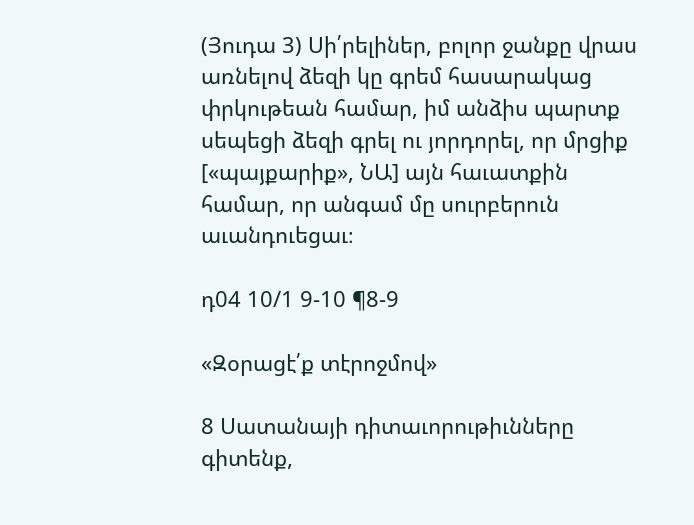(Յուդա 3) Սի՛րելիներ, բոլոր ջանքը վրաս առնելով ձեզի կը գրեմ հասարակաց փրկութեան համար, իմ անձիս պարտք սեպեցի ձեզի գրել ու յորդորել, որ մրցիք [«պայքարիք», ՆԱ] այն հաւատքին համար, որ անգամ մը սուրբերուն աւանդուեցաւ։

դ04 10/1 9-10 ¶8-9

«Զօրացէ՛ք տէրոջմով»

8 Սատանայի դիտաւորութիւնները գիտենք,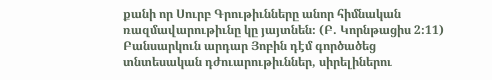քանի որ Սուրբ Գրութիւնները անոր հիմնական ռազմավարութիւնը կը յայտնեն։ (Բ. Կորնթացիս 2։11) Բանսարկուն արդար Յոբին դէմ գործածեց տնտեսական դժուարութիւններ, սիրելիներու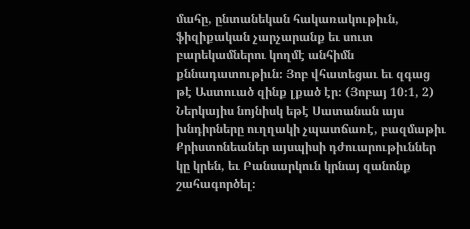մահը, ընտանեկան հակառակութիւն, ֆիզիքական չարչարանք եւ սուտ բարեկամներու կողմէ անհիմն քննադատութիւն։ Յոբ վհատեցաւ եւ զգաց թէ Աստուած զինք լքած էր։ (Յոբայ 10։1, 2) Ներկայիս նոյնիսկ եթէ Սատանան այս խնդիրները ուղղակի չպատճառէ, բազմաթիւ Քրիստոնեաներ այսպիսի դժուարութիւններ կը կրեն, եւ Բանսարկուն կրնայ զանոնք շահագործել։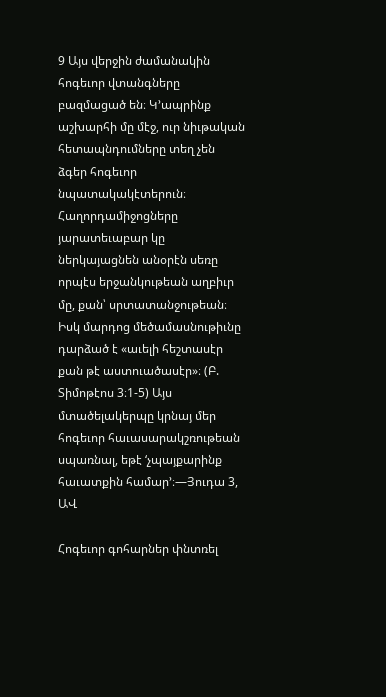9 Այս վերջին ժամանակին հոգեւոր վտանգները բազմացած են։ Կ’ապրինք աշխարհի մը մէջ, ուր նիւթական հետապնդումները տեղ չեն ձգեր հոգեւոր նպատակակէտերուն։ Հաղորդամիջոցները յարատեւաբար կը ներկայացնեն անօրէն սեռը որպէս երջանկութեան աղբիւր մը, քան՝ սրտատանջութեան։ Իսկ մարդոց մեծամասնութիւնը դարձած է «աւելի հեշտասէր քան թէ աստուածասէր»։ (Բ. Տիմոթէոս 3։1-5) Այս մտածելակերպը կրնայ մեր հոգեւոր հաւասարակշռութեան սպառնալ, եթէ ‘չպայքարինք հաւատքին համար’։—Յուդա 3, ԱՎ

Հոգեւոր գոհարներ փնտռել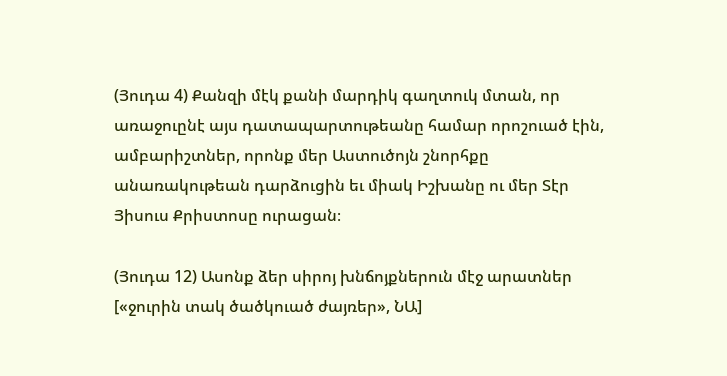(Յուդա 4) Քանզի մէկ քանի մարդիկ գաղտուկ մտան, որ առաջուընէ այս դատապարտութեանը համար որոշուած էին, ամբարիշտներ, որոնք մեր Աստուծոյն շնորհքը անառակութեան դարձուցին եւ միակ Իշխանը ու մեր Տէր Յիսուս Քրիստոսը ուրացան։

(Յուդա 12) Ասոնք ձեր սիրոյ խնճոյքներուն մէջ արատներ [«ջուրին տակ ծածկուած ժայռեր», ՆԱ]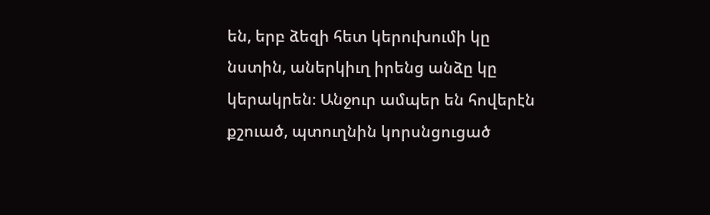են, երբ ձեզի հետ կերուխումի կը նստին, աներկիւղ իրենց անձը կը կերակրեն։ Անջուր ամպեր են հովերէն քշուած, պտուղնին կորսնցուցած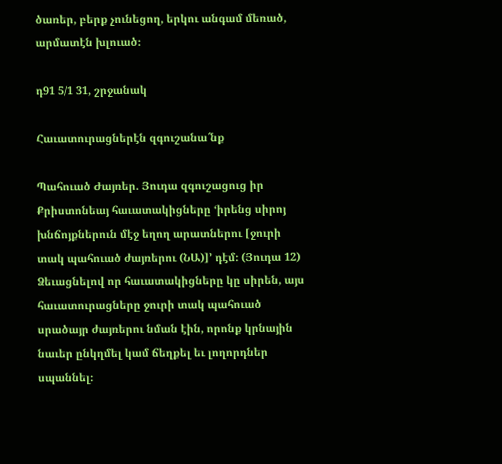ծառեր, բերք չունեցող, երկու անգամ մեռած, արմատէն խլուած։

դ91 5/1 31, շրջանակ

Հաւատուրացներէն զգուշանա՜նք

Պահուած Ժայռեր. Յուդա զգուշացուց իր Քրիստոնեայ հաւատակիցները ‘իրենց սիրոյ խնճոյքներուն մէջ եղող արատներու [ջուրի տակ պահուած ժայռերու (ՆԱ)]’ դէմ։ (Յուդա 12) Ձեւացնելով որ հաւատակիցները կը սիրեն, այս հաւատուրացները ջուրի տակ պահուած սրածայր ժայռերու նման էին, որոնք կրնային նաւեր ընկղմել կամ ճեղքել եւ լողորդներ սպաննել։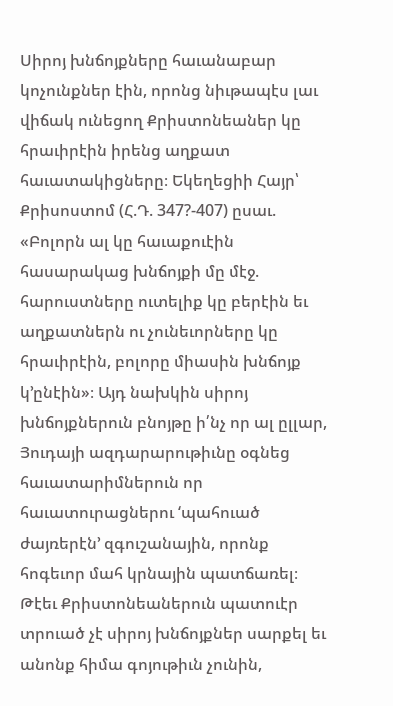Սիրոյ խնճոյքները հաւանաբար կոչունքներ էին, որոնց նիւթապէս լաւ վիճակ ունեցող Քրիստոնեաներ կը հրաւիրէին իրենց աղքատ հաւատակիցները։ Եկեղեցիի Հայր՝ Քրիսոստոմ (Հ.Դ. 347?-407) ըսաւ. «Բոլորն ալ կը հաւաքուէին հասարակաց խնճոյքի մը մէջ. հարուստները ուտելիք կը բերէին եւ աղքատներն ու չունեւորները կը հրաւիրէին, բոլորը միասին խնճոյք կ’ընէին»։ Այդ նախկին սիրոյ խնճոյքներուն բնոյթը ի՛նչ որ ալ ըլլար, Յուդայի ազդարարութիւնը օգնեց հաւատարիմներուն որ հաւատուրացներու ‘պահուած ժայռերէն’ զգուշանային, որոնք հոգեւոր մահ կրնային պատճառել։ Թէեւ Քրիստոնեաներուն պատուէր տրուած չէ սիրոյ խնճոյքներ սարքել եւ անոնք հիմա գոյութիւն չունին,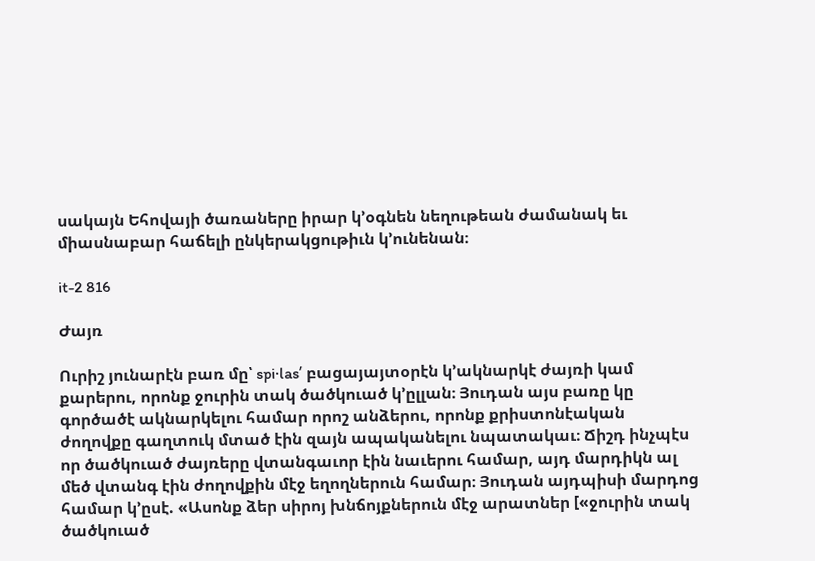սակայն Եհովայի ծառաները իրար կ’օգնեն նեղութեան ժամանակ եւ միասնաբար հաճելի ընկերակցութիւն կ’ունենան։

it-2 816

Ժայռ

Ուրիշ յունարէն բառ մը՝ spi·lasʹ բացայայտօրէն կ’ակնարկէ ժայռի կամ քարերու, որոնք ջուրին տակ ծածկուած կ’ըլլան։ Յուդան այս բառը կը գործածէ ակնարկելու համար որոշ անձերու, որոնք քրիստոնէական ժողովքը գաղտուկ մտած էին զայն ապականելու նպատակաւ։ Ճիշդ ինչպէս որ ծածկուած ժայռերը վտանգաւոր էին նաւերու համար, այդ մարդիկն ալ մեծ վտանգ էին ժողովքին մէջ եղողներուն համար։ Յուդան այդպիսի մարդոց համար կ’ըսէ. «Ասոնք ձեր սիրոյ խնճոյքներուն մէջ արատներ [«ջուրին տակ ծածկուած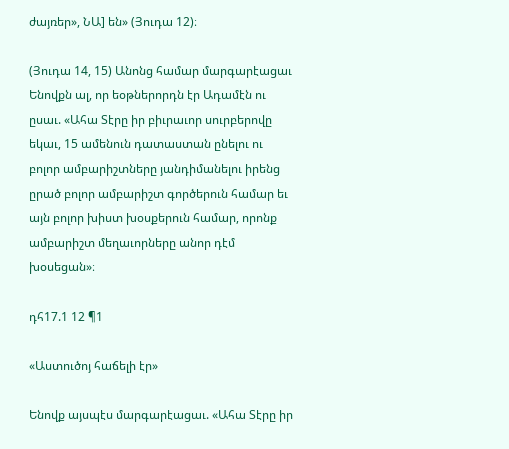ժայռեր», ՆԱ] են» (Յուդա 12)։

(Յուդա 14, 15) Անոնց համար մարգարէացաւ Ենովքն ալ, որ եօթներորդն էր Ադամէն ու ըսաւ. «Ահա Տէրը իր բիւրաւոր սուրբերովը եկաւ, 15 ամենուն դատաստան ընելու ու բոլոր ամբարիշտները յանդիմանելու իրենց ըրած բոլոր ամբարիշտ գործերուն համար եւ այն բոլոր խիստ խօսքերուն համար, որոնք ամբարիշտ մեղաւորները անոր դէմ խօսեցան»։

դհ17.1 12 ¶1

«Աստուծոյ հաճելի էր»

Ենովք այսպէս մարգարէացաւ. «Ահա Տէրը իր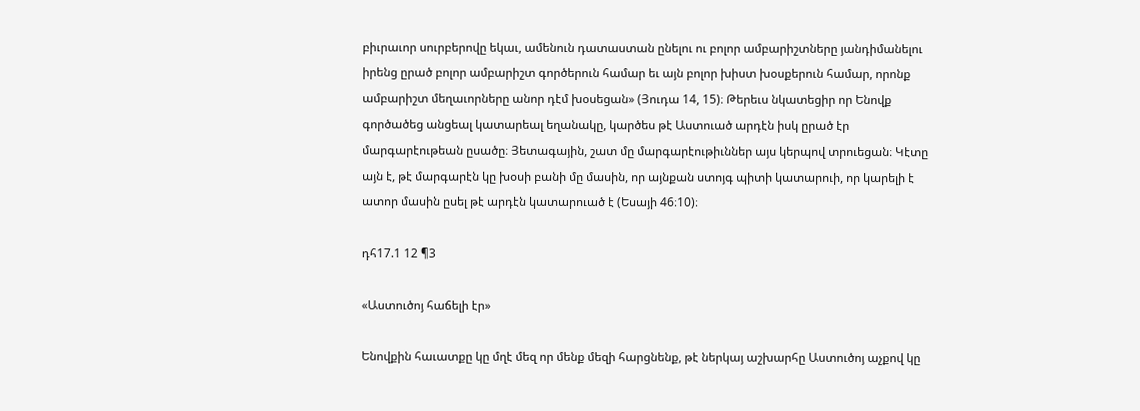բիւրաւոր սուրբերովը եկաւ, ամենուն դատաստան ընելու ու բոլոր ամբարիշտները յանդիմանելու իրենց ըրած բոլոր ամբարիշտ գործերուն համար եւ այն բոլոր խիստ խօսքերուն համար, որոնք ամբարիշտ մեղաւորները անոր դէմ խօսեցան» (Յուդա 14, 15)։ Թերեւս նկատեցիր որ Ենովք գործածեց անցեալ կատարեալ եղանակը, կարծես թէ Աստուած արդէն իսկ ըրած էր մարգարէութեան ըսածը։ Յետագային, շատ մը մարգարէութիւններ այս կերպով տրուեցան։ Կէտը այն է, թէ մարգարէն կը խօսի բանի մը մասին, որ այնքան ստոյգ պիտի կատարուի, որ կարելի է ատոր մասին ըսել թէ արդէն կատարուած է (Եսայի 46։10)։

դհ17.1 12 ¶3

«Աստուծոյ հաճելի էր»

Ենովքին հաւատքը կը մղէ մեզ որ մենք մեզի հարցնենք, թէ ներկայ աշխարհը Աստուծոյ աչքով կը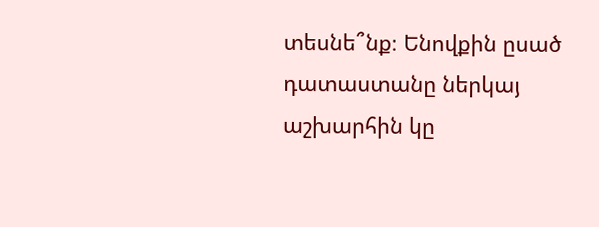տեսնե՞նք։ Ենովքին ըսած դատաստանը ներկայ աշխարհին կը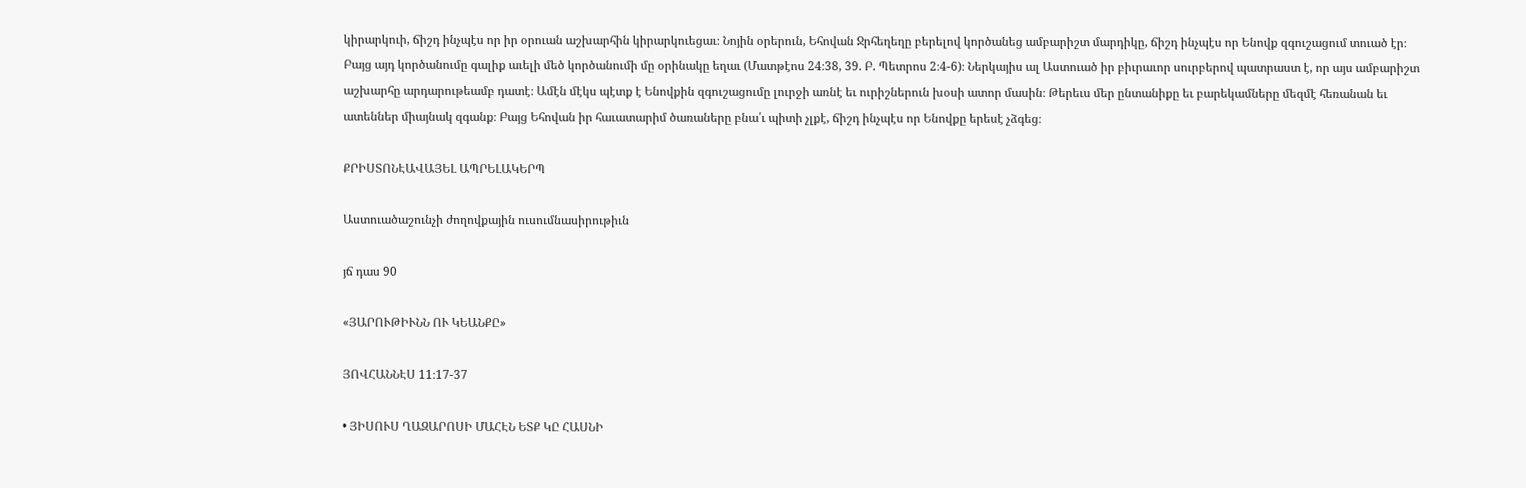կիրարկուի, ճիշդ ինչպէս որ իր օրուան աշխարհին կիրարկուեցաւ։ Նոյին օրերուն, Եհովան Ջրհեղեղը բերելով կործանեց ամբարիշտ մարդիկը, ճիշդ ինչպէս որ Ենովք զգուշացում տուած էր։ Բայց այդ կործանումը գալիք աւելի մեծ կործանումի մը օրինակը եղաւ (Մատթէոս 24։38, 39. Բ. Պետրոս 2։4-6)։ Ներկայիս ալ Աստուած իր բիւրաւոր սուրբերով պատրաստ է, որ այս ամբարիշտ աշխարհը արդարութեամբ դատէ։ Ամէն մէկս պէտք է Ենովքին զգուշացումը լուրջի առնէ եւ ուրիշներուն խօսի ատոր մասին։ Թերեւս մեր ընտանիքը եւ բարեկամները մեզմէ հեռանան եւ ատեններ միայնակ զգանք։ Բայց Եհովան իր հաւատարիմ ծառաները բնա՛ւ պիտի չլքէ, ճիշդ ինչպէս որ Ենովքը երեսէ չձգեց։

ՔՐԻՍՏՈՆԷԱՎԱՅԵԼ ԱՊՐԵԼԱԿԵՐՊ

Աստուածաշունչի ժողովքային ուսումնասիրութիւն

յճ դաս 90

«ՅԱՐՈՒԹԻՒՆՆ ՈՒ ԿԵԱՆՔԸ»

ՅՈՎՀԱՆՆԷՍ 11։17-37

• ՅԻՍՈՒՍ ՂԱԶԱՐՈՍԻ ՄԱՀԷՆ ԵՏՔ ԿԸ ՀԱՍՆԻ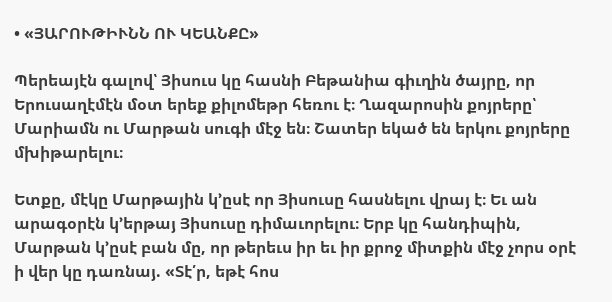• «ՅԱՐՈՒԹԻՒՆՆ ՈՒ ԿԵԱՆՔԸ»

Պերեայէն գալով՝ Յիսուս կը հասնի Բեթանիա գիւղին ծայրը, որ Երուսաղէմէն մօտ երեք քիլոմեթր հեռու է։ Ղազարոսին քոյրերը՝ Մարիամն ու Մարթան սուգի մէջ են։ Շատեր եկած են երկու քոյրերը մխիթարելու։

Ետքը, մէկը Մարթային կ’ըսէ որ Յիսուսը հասնելու վրայ է։ Եւ ան արագօրէն կ’երթայ Յիսուսը դիմաւորելու։ Երբ կը հանդիպին, Մարթան կ’ըսէ բան մը, որ թերեւս իր եւ իր քրոջ միտքին մէջ չորս օրէ ի վեր կը դառնայ. «Տէ՛ր, եթէ հոս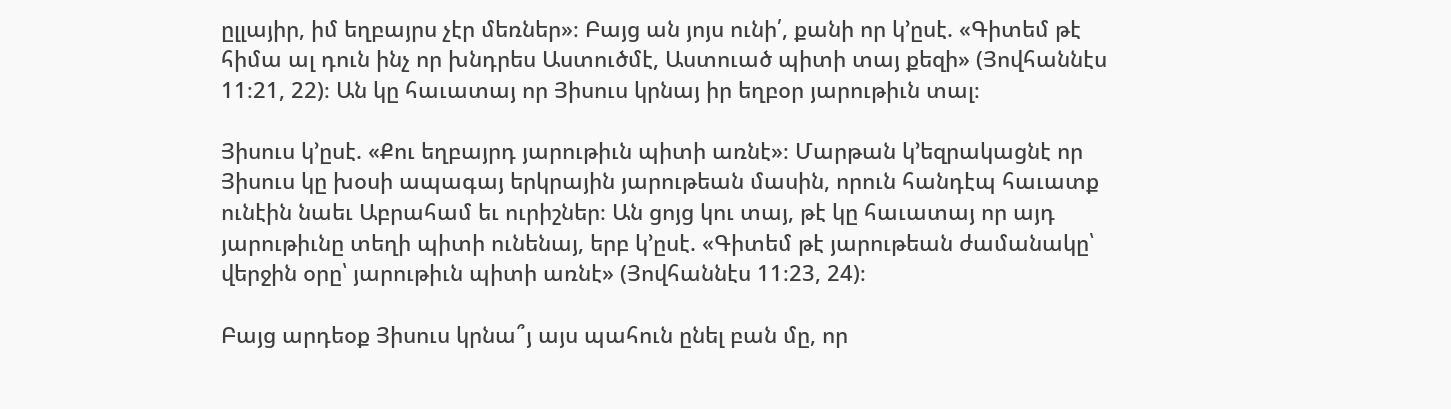ըլլայիր, իմ եղբայրս չէր մեռներ»։ Բայց ան յոյս ունի՛, քանի որ կ’ըսէ. «Գիտեմ թէ հիմա ալ դուն ինչ որ խնդրես Աստուծմէ, Աստուած պիտի տայ քեզի» (Յովհաննէս 11։21, 22)։ Ան կը հաւատայ որ Յիսուս կրնայ իր եղբօր յարութիւն տալ։

Յիսուս կ’ըսէ. «Քու եղբայրդ յարութիւն պիտի առնէ»։ Մարթան կ’եզրակացնէ որ Յիսուս կը խօսի ապագայ երկրային յարութեան մասին, որուն հանդէպ հաւատք ունէին նաեւ Աբրահամ եւ ուրիշներ։ Ան ցոյց կու տայ, թէ կը հաւատայ որ այդ յարութիւնը տեղի պիտի ունենայ, երբ կ’ըսէ. «Գիտեմ թէ յարութեան ժամանակը՝ վերջին օրը՝ յարութիւն պիտի առնէ» (Յովհաննէս 11։23, 24)։

Բայց արդեօք Յիսուս կրնա՞յ այս պահուն ընել բան մը, որ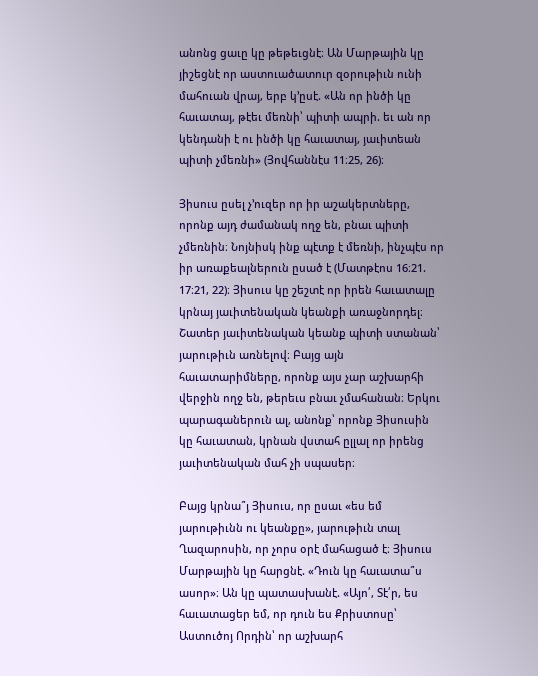անոնց ցաւը կը թեթեւցնէ։ Ան Մարթային կը յիշեցնէ որ աստուածատուր զօրութիւն ունի մահուան վրայ, երբ կ’ըսէ. «Ան որ ինծի կը հաւատայ, թէեւ մեռնի՝ պիտի ապրի. եւ ան որ կենդանի է ու ինծի կը հաւատայ, յաւիտեան պիտի չմեռնի» (Յովհաննէս 11։25, 26)։

Յիսուս ըսել չ’ուզեր որ իր աշակերտները, որոնք այդ ժամանակ ողջ են, բնաւ պիտի չմեռնին։ Նոյնիսկ ինք պէտք է մեռնի, ինչպէս որ իր առաքեալներուն ըսած է (Մատթէոս 16։21. 17։21, 22)։ Յիսուս կը շեշտէ որ իրեն հաւատալը կրնայ յաւիտենական կեանքի առաջնորդել։ Շատեր յաւիտենական կեանք պիտի ստանան՝ յարութիւն առնելով։ Բայց այն հաւատարիմները, որոնք այս չար աշխարհի վերջին ողջ են, թերեւս բնաւ չմահանան։ Երկու պարագաներուն ալ, անոնք՝ որոնք Յիսուսին կը հաւատան, կրնան վստահ ըլլալ որ իրենց յաւիտենական մահ չի սպասեր։

Բայց կրնա՞յ Յիսուս, որ ըսաւ «ես եմ յարութիւնն ու կեանքը», յարութիւն տալ Ղազարոսին, որ չորս օրէ մահացած է։ Յիսուս Մարթային կը հարցնէ. «Դուն կը հաւատա՞ս ասոր»։ Ան կը պատասխանէ. «Այո՛, Տէ՛ր, ես հաւատացեր եմ, որ դուն ես Քրիստոսը՝ Աստուծոյ Որդին՝ որ աշխարհ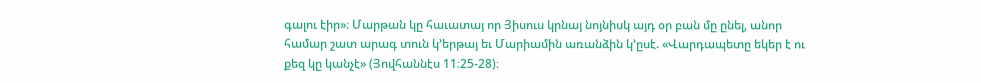գալու էիր»։ Մարթան կը հաւատայ որ Յիսուս կրնայ նոյնիսկ այդ օր բան մը ընել, անոր համար շատ արագ տուն կ’երթայ եւ Մարիամին առանձին կ’ըսէ. «Վարդապետը եկեր է ու քեզ կը կանչէ» (Յովհաննէս 11։25-28)։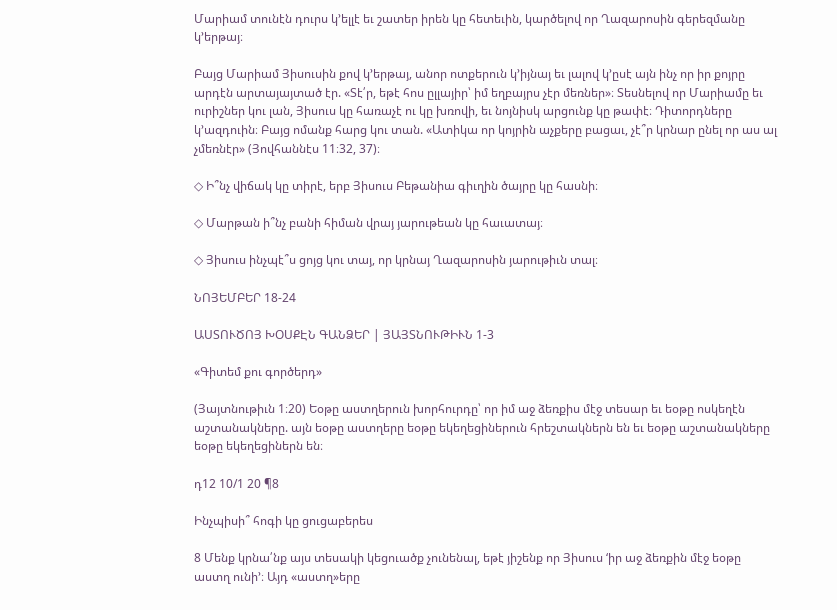Մարիամ տունէն դուրս կ’ելլէ եւ շատեր իրեն կը հետեւին, կարծելով որ Ղազարոսին գերեզմանը կ’երթայ։

Բայց Մարիամ Յիսուսին քով կ’երթայ, անոր ոտքերուն կ’իյնայ եւ լալով կ’ըսէ այն ինչ որ իր քոյրը արդէն արտայայտած էր. «Տէ՛ր, եթէ հոս ըլլայիր՝ իմ եղբայրս չէր մեռներ»։ Տեսնելով որ Մարիամը եւ ուրիշներ կու լան, Յիսուս կը հառաչէ ու կը խռովի, եւ նոյնիսկ արցունք կը թափէ։ Դիտորդները կ’ազդուին։ Բայց ոմանք հարց կու տան. «Ատիկա որ կոյրին աչքերը բացաւ, չէ՞ր կրնար ընել որ աս ալ չմեռնէր» (Յովհաննէս 11։32, 37)։

◇ Ի՞նչ վիճակ կը տիրէ, երբ Յիսուս Բեթանիա գիւղին ծայրը կը հասնի։

◇ Մարթան ի՞նչ բանի հիման վրայ յարութեան կը հաւատայ։

◇ Յիսուս ինչպէ՞ս ցոյց կու տայ, որ կրնայ Ղազարոսին յարութիւն տալ։

ՆՈՅԵՄԲԵՐ 18-24

ԱՍՏՈՒԾՈՅ ԽՕՍՔԷՆ ԳԱՆՁԵՐ | ՅԱՅՏՆՈՒԹԻՒՆ 1-3

«Գիտեմ քու գործերդ»

(Յայտնութիւն 1։20) Եօթը աստղերուն խորհուրդը՝ որ իմ աջ ձեռքիս մէջ տեսար եւ եօթը ոսկեղէն աշտանակները. այն եօթը աստղերը եօթը եկեղեցիներուն հրեշտակներն են եւ եօթը աշտանակները եօթը եկեղեցիներն են։

դ12 10/1 20 ¶8

Ինչպիսի՞ հոգի կը ցուցաբերես

8 Մենք կրնա՛նք այս տեսակի կեցուածք չունենալ, եթէ յիշենք որ Յիսուս ‘իր աջ ձեռքին մէջ եօթը աստղ ունի’։ Այդ «աստղ»երը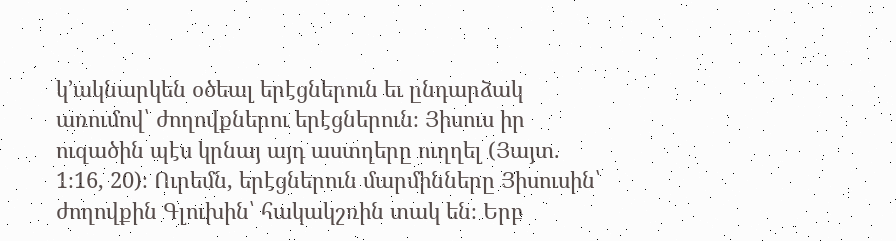կ’ակնարկեն օծեալ երէցներուն եւ ընդարձակ առումով՝ ժողովքներու երէցներուն։ Յիսուս իր ուզածին պէս կրնայ այդ աստղերը ուղղել (Յայտ. 1։16, 20)։ Ուրեմն, երէցներուն մարմինները Յիսուսին՝ ժողովքին Գլուխին՝ հակակշռին տակ են։ Երբ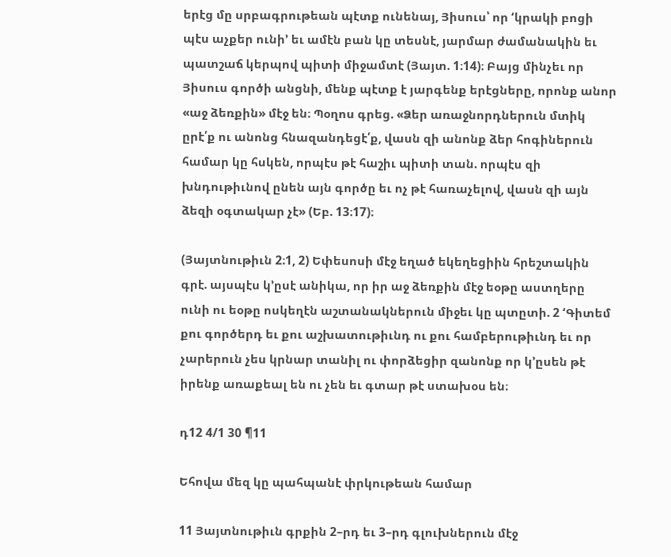երէց մը սրբագրութեան պէտք ունենայ, Յիսուս՝ որ ‘կրակի բոցի պէս աչքեր ունի’ եւ ամէն բան կը տեսնէ, յարմար ժամանակին եւ պատշաճ կերպով պիտի միջամտէ (Յայտ. 1։14)։ Բայց մինչեւ որ Յիսուս գործի անցնի, մենք պէտք է յարգենք երէցները, որոնք անոր «աջ ձեռքին» մէջ են։ Պօղոս գրեց. «Ձեր առաջնորդներուն մտիկ ըրէ՛ք ու անոնց հնազանդեցէ՛ք, վասն զի անոնք ձեր հոգիներուն համար կը հսկեն, որպէս թէ հաշիւ պիտի տան. որպէս զի խնդութիւնով ընեն այն գործը եւ ոչ թէ հառաչելով, վասն զի այն ձեզի օգտակար չէ» (Եբ. 13։17)։

(Յայտնութիւն 2։1, 2) Եփեսոսի մէջ եղած եկեղեցիին հրեշտակին գրէ. այսպէս կ’ըսէ անիկա, որ իր աջ ձեռքին մէջ եօթը աստղերը ունի ու եօթը ոսկեղէն աշտանակներուն միջեւ կը պտըտի. 2 ‘Գիտեմ քու գործերդ եւ քու աշխատութիւնդ ու քու համբերութիւնդ եւ որ չարերուն չես կրնար տանիլ ու փորձեցիր զանոնք որ կ’ըսեն թէ իրենք առաքեալ են ու չեն եւ գտար թէ ստախօս են։

դ12 4/1 30 ¶11

Եհովա մեզ կը պահպանէ փրկութեան համար

11 Յայտնութիւն գրքին 2–րդ եւ 3–րդ գլուխներուն մէջ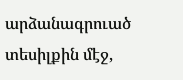արձանագրուած տեսիլքին մէջ,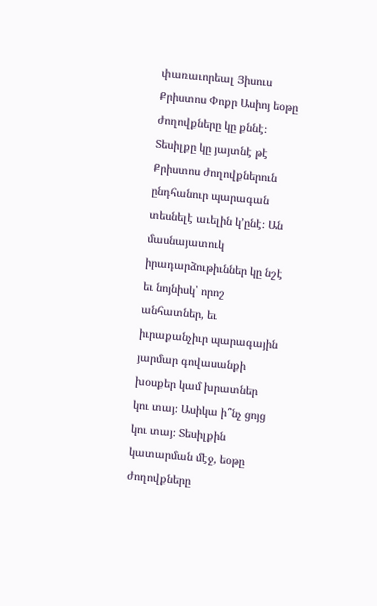փառաւորեալ Յիսուս Քրիստոս Փոքր Ասիոյ եօթը ժողովքները կը քննէ։ Տեսիլքը կը յայտնէ թէ Քրիստոս ժողովքներուն ընդհանուր պարագան տեսնելէ աւելին կ’ընէ։ Ան մասնայատուկ իրադարձութիւններ կը նշէ եւ նոյնիսկ՝ որոշ անհատներ, եւ իւրաքանչիւր պարագային յարմար գովասանքի խօսքեր կամ խրատներ կու տայ։ Ասիկա ի՞նչ ցոյց կու տայ։ Տեսիլքին կատարման մէջ, եօթը ժողովքները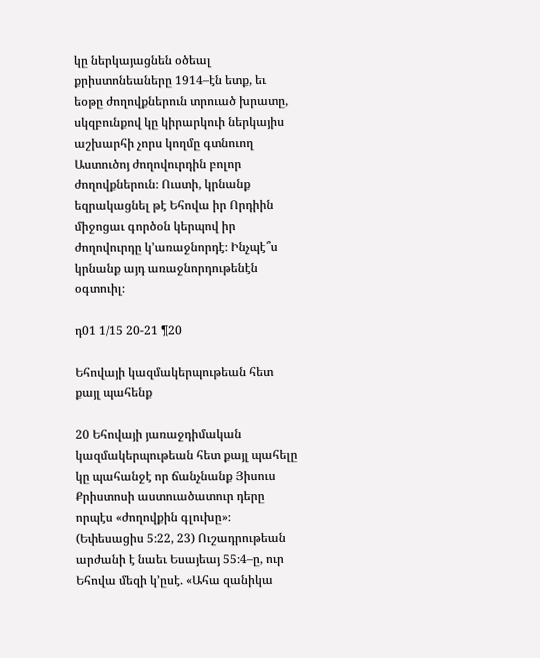կը ներկայացնեն օծեալ քրիստոնեաները 1914–էն ետք, եւ եօթը ժողովքներուն տրուած խրատը, սկզբունքով կը կիրարկուի ներկայիս աշխարհի չորս կողմը գտնուող Աստուծոյ ժողովուրդին բոլոր ժողովքներուն։ Ուստի, կրնանք եզրակացնել թէ Եհովա իր Որդիին միջոցաւ գործօն կերպով իր ժողովուրդը կ’առաջնորդէ։ Ինչպէ՞ս կրնանք այդ առաջնորդութենէն օգտուիլ։

դ01 1/15 20-21 ¶20

Եհովայի կազմակերպութեան հետ քայլ պահենք

20 Եհովայի յառաջդիմական կազմակերպութեան հետ քայլ պահելը կը պահանջէ որ ճանչնանք Յիսուս Քրիստոսի աստուածատուր դերը որպէս «ժողովքին գլուխը»։ (Եփեսացիս 5։22, 23) Ուշադրութեան արժանի է նաեւ Եսայեայ 55։4–ը, ուր Եհովա մեզի կ’ըսէ. «Ահա զանիկա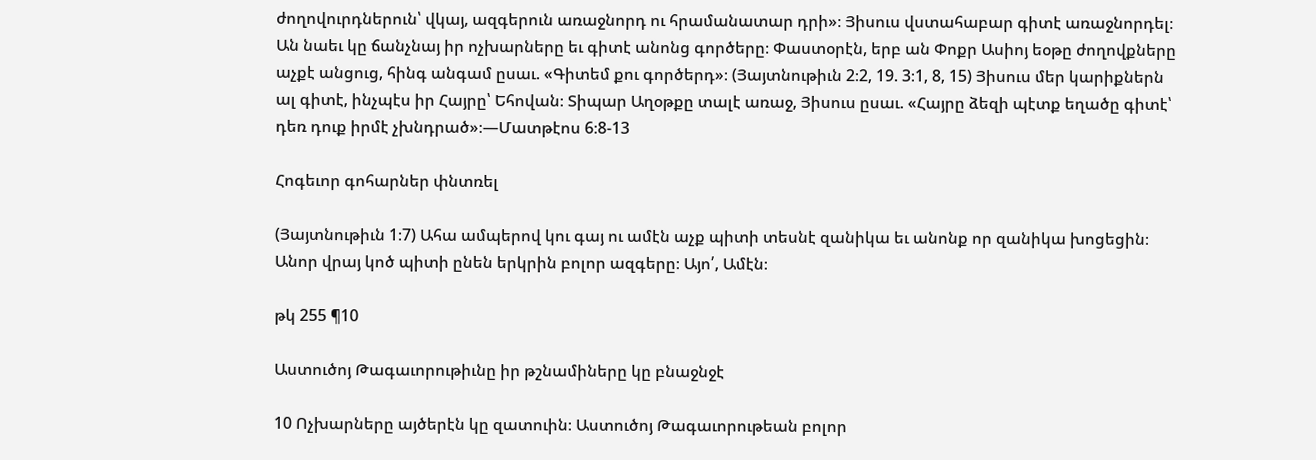ժողովուրդներուն՝ վկայ, ազգերուն առաջնորդ ու հրամանատար դրի»։ Յիսուս վստահաբար գիտէ առաջնորդել։ Ան նաեւ կը ճանչնայ իր ոչխարները եւ գիտէ անոնց գործերը։ Փաստօրէն, երբ ան Փոքր Ասիոյ եօթը ժողովքները աչքէ անցուց, հինգ անգամ ըսաւ. «Գիտեմ քու գործերդ»։ (Յայտնութիւն 2։2, 19. 3։1, 8, 15) Յիսուս մեր կարիքներն ալ գիտէ, ինչպէս իր Հայրը՝ Եհովան։ Տիպար Աղօթքը տալէ առաջ, Յիսուս ըսաւ. «Հայրը ձեզի պէտք եղածը գիտէ՝ դեռ դուք իրմէ չխնդրած»։—Մատթէոս 6։8-13

Հոգեւոր գոհարներ փնտռել

(Յայտնութիւն 1։7) Ահա ամպերով կու գայ ու ամէն աչք պիտի տեսնէ զանիկա եւ անոնք որ զանիկա խոցեցին։ Անոր վրայ կոծ պիտի ընեն երկրին բոլոր ազգերը։ Այո՛, Ամէն։

թկ 255 ¶10

Աստուծոյ Թագաւորութիւնը իր թշնամիները կը բնաջնջէ

10 Ոչխարները այծերէն կը զատուին։ Աստուծոյ Թագաւորութեան բոլոր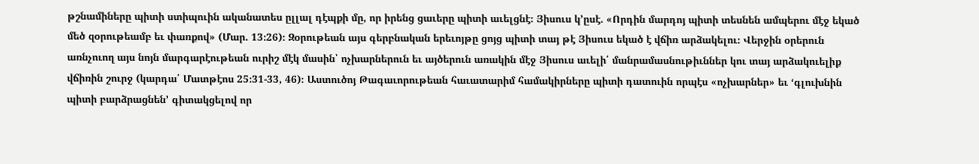թշնամիները պիտի ստիպուին ականատես ըլլալ դէպքի մը, որ իրենց ցաւերը պիտի աւելցնէ։ Յիսուս կ’ըսէ. «Որդին մարդոյ պիտի տեսնեն ամպերու մէջ եկած մեծ զօրութեամբ եւ փառքով» (Մար. 13։26)։ Զօրութեան այս գերբնական երեւոյթը ցոյց պիտի տայ թէ Յիսուս եկած է վճիռ արձակելու։ Վերջին օրերուն առնչուող այս նոյն մարգարէութեան ուրիշ մէկ մասին՝ ոչխարներուն եւ այծերուն առակին մէջ Յիսուս աւելի՛ մանրամասնութիւններ կու տայ արձակուելիք վճիռին շուրջ (կարդա՛ Մատթէոս 25։31-33, 46)։ Աստուծոյ Թագաւորութեան հաւատարիմ համակիրները պիտի դատուին որպէս «ոչխարներ» եւ ‘գլուխնին պիտի բարձրացնեն’ գիտակցելով որ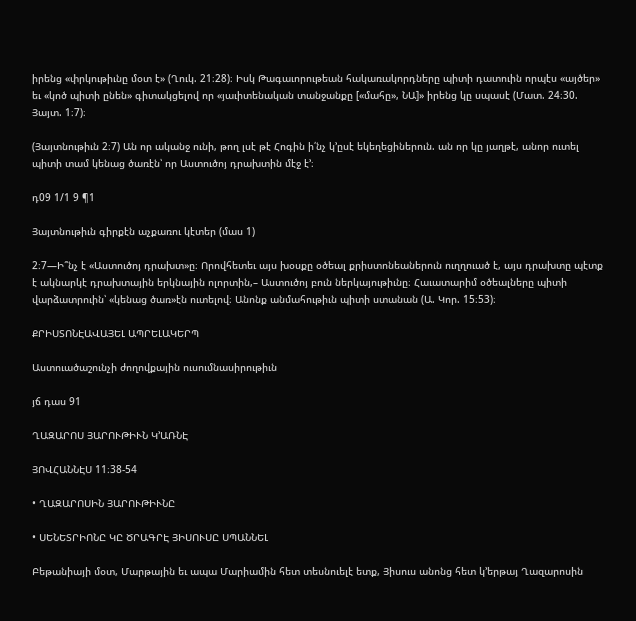իրենց «փրկութիւնը մօտ է» (Ղուկ. 21։28)։ Իսկ Թագաւորութեան հակառակորդները պիտի դատուին որպէս «այծեր» եւ «կոծ պիտի ընեն» գիտակցելով որ «յաւիտենական տանջանքը [«մահը», ՆԱ]» իրենց կը սպասէ (Մատ. 24։30. Յայտ. 1։7)։

(Յայտնութիւն 2։7) Ան որ ականջ ունի, թող լսէ թէ Հոգին ի՛նչ կ’ըսէ եկեղեցիներուն. ան որ կը յաղթէ, անոր ուտել պիտի տամ կենաց ծառէն՝ որ Աստուծոյ դրախտին մէջ է’։

դ09 1/1 9 ¶1

Յայտնութիւն գիրքէն աչքառու կէտեր (մաս 1)

2։7—Ի՞նչ է «Աստուծոյ դրախտ»ը։ Որովհետեւ այս խօսքը օծեալ քրիստոնեաներուն ուղղուած է, այս դրախտը պէտք է ակնարկէ դրախտային երկնային ոլորտին,– Աստուծոյ բուն ներկայութիւնը։ Հաւատարիմ օծեալները պիտի վարձատրուին՝ «կենաց ծառ»էն ուտելով։ Անոնք անմահութիւն պիտի ստանան (Ա. Կոր. 15։53)։

ՔՐԻՍՏՈՆԷԱՎԱՅԵԼ ԱՊՐԵԼԱԿԵՐՊ

Աստուածաշունչի ժողովքային ուսումնասիրութիւն

յճ դաս 91

ՂԱԶԱՐՈՍ ՅԱՐՈՒԹԻՒՆ Կ’ԱՌՆԷ

ՅՈՎՀԱՆՆԷՍ 11։38-54

• ՂԱԶԱՐՈՍԻՆ ՅԱՐՈՒԹԻՒՆԸ

• ՍԵՆԵՏՐԻՈՆԸ ԿԸ ԾՐԱԳՐԷ ՅԻՍՈՒՍԸ ՍՊԱՆՆԵԼ

Բեթանիայի մօտ, Մարթային եւ ապա Մարիամին հետ տեսնուելէ ետք, Յիսուս անոնց հետ կ’երթայ Ղազարոսին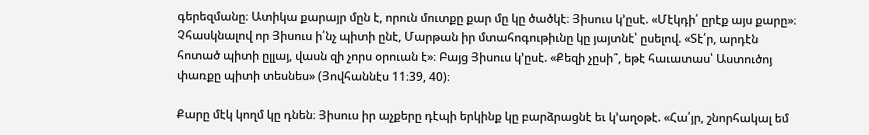գերեզմանը։ Ատիկա քարայր մըն է, որուն մուտքը քար մը կը ծածկէ։ Յիսուս կ’ըսէ. «Մէկդի՛ ըրէք այս քարը»։ Չհասկնալով որ Յիսուս ի՛նչ պիտի ընէ, Մարթան իր մտահոգութիւնը կը յայտնէ՝ ըսելով. «Տէ՛ր, արդէն հոտած պիտի ըլլայ, վասն զի չորս օրուան է»։ Բայց Յիսուս կ’ըսէ. «Քեզի չըսի՞, եթէ հաւատաս՝ Աստուծոյ փառքը պիտի տեսնես» (Յովհաննէս 11։39, 40)։

Քարը մէկ կողմ կը դնեն։ Յիսուս իր աչքերը դէպի երկինք կը բարձրացնէ եւ կ’աղօթէ. «Հա՛յր, շնորհակալ եմ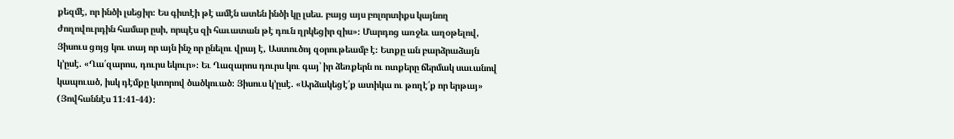քեզմէ, որ ինծի լսեցիր։ Ես գիտէի թէ ամէն ատեն ինծի կը լսես. բայց այս բոլորտիքս կայնող ժողովուրդին համար ըսի, որպէս զի հաւատան թէ դուն ղրկեցիր զիս»։ Մարդոց առջեւ աղօթելով, Յիսուս ցոյց կու տայ որ այն ինչ որ ընելու վրայ է, Աստուծոյ զօրութեամբ է։ Ետքը ան բարձրաձայն կ’ըսէ. «Ղա՛զարոս, դուրս եկուր»։ Եւ Ղազարոս դուրս կու գայ՝ իր ձեռքերն ու ոտքերը ճերմակ սաւանով կապուած, իսկ դէմքը կտորով ծածկուած։ Յիսուս կ’ըսէ. «Արձակեցէ՛ք ատիկա ու թողէ՛ք որ երթայ» (Յովհաննէս 11։41-44)։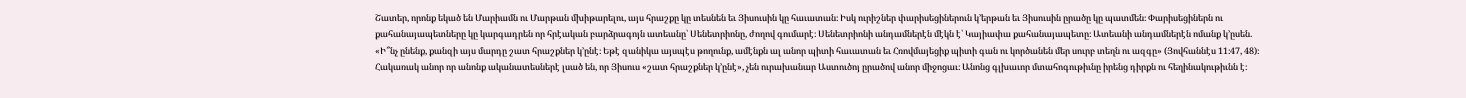Շատեր, որոնք եկած են Մարիամն ու Մարթան մխիթարելու, այս հրաշքը կը տեսնեն եւ Յիսուսին կը հաւատան։ Իսկ ուրիշներ փարիսեցիներուն կ’երթան եւ Յիսուսին ըրածը կը պատմեն։ Փարիսեցիներն ու քահանայապետները կը կարգադրեն որ հրէական բարձրագոյն ատեանը՝ Սենետրիոնը, ժողով գումարէ։ Սենետրիոնի անդամներէն մէկն է՝ Կայիափա քահանայապետը։ Ատեանի անդամներէն ոմանք կ’ըսեն. «Ի՞նչ ընենք, քանզի այս մարդը շատ հրաշքներ կ’ընէ։ Եթէ զանիկա այսպէս թողունք, ամէնքն ալ անոր պիտի հաւատան եւ Հռովմայեցիք պիտի գան ու կործանեն մեր սուրբ տեղն ու ազգը» (Յովհաննէս 11։47, 48)։ Հակառակ անոր որ անոնք ականատեսներէ լսած են, որ Յիսուս «շատ հրաշքներ կ’ընէ», չեն ուրախանար Աստուծոյ ըրածով անոր միջոցաւ։ Անոնց գլխաւոր մտահոգութիւնը իրենց դիրքն ու հեղինակութիւնն է։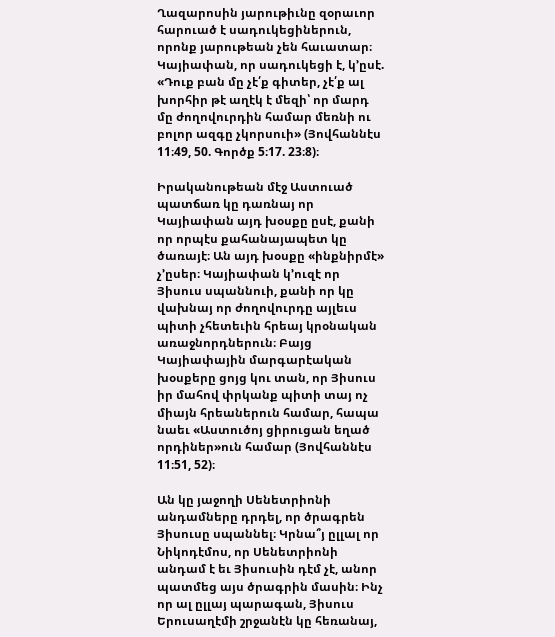Ղազարոսին յարութիւնը զօրաւոր հարուած է սադուկեցիներուն, որոնք յարութեան չեն հաւատար։ Կայիափան, որ սադուկեցի է, կ’ըսէ. «Դուք բան մը չէ՛ք գիտեր, չէ՛ք ալ խորհիր թէ աղէկ է մեզի՝ որ մարդ մը ժողովուրդին համար մեռնի ու բոլոր ազգը չկորսուի» (Յովհաննէս 11։49, 50. Գործք 5։17. 23։8)։

Իրականութեան մէջ Աստուած պատճառ կը դառնայ որ Կայիափան այդ խօսքը ըսէ, քանի որ որպէս քահանայապետ կը ծառայէ։ Ան այդ խօսքը «ինքնիրմէ» չ’ըսեր։ Կայիափան կ’ուզէ որ Յիսուս սպաննուի, քանի որ կը վախնայ որ ժողովուրդը այլեւս պիտի չհետեւին հրեայ կրօնական առաջնորդներուն։ Բայց Կայիափային մարգարէական խօսքերը ցոյց կու տան, որ Յիսուս իր մահով փրկանք պիտի տայ ոչ միայն հրեաներուն համար, հապա նաեւ «Աստուծոյ ցիրուցան եղած որդիներ»ուն համար (Յովհաննէս 11։51, 52)։

Ան կը յաջողի Սենետրիոնի անդամները դրդել, որ ծրագրեն Յիսուսը սպաննել։ Կրնա՞յ ըլլալ որ Նիկոդէմոս, որ Սենետրիոնի անդամ է եւ Յիսուսին դէմ չէ, անոր պատմեց այս ծրագրին մասին։ Ինչ որ ալ ըլլայ պարագան, Յիսուս Երուսաղէմի շրջանէն կը հեռանայ,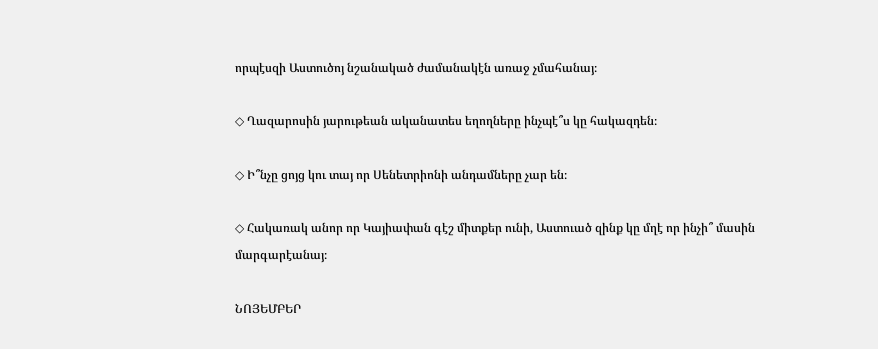որպէսզի Աստուծոյ նշանակած ժամանակէն առաջ չմահանայ։

◇ Ղազարոսին յարութեան ականատես եղողները ինչպէ՞ս կը հակազդեն։

◇ Ի՞նչը ցոյց կու տայ որ Սենետրիոնի անդամները չար են։

◇ Հակառակ անոր որ Կայիափան գէշ միտքեր ունի, Աստուած զինք կը մղէ որ ինչի՞ մասին մարգարէանայ։

ՆՈՅԵՄԲԵՐ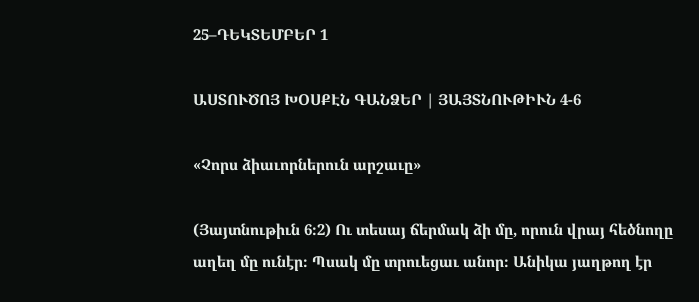25–ԴԵԿՏԵՄԲԵՐ 1

ԱՍՏՈՒԾՈՅ ԽՕՍՔԷՆ ԳԱՆՁԵՐ | ՅԱՅՏՆՈՒԹԻՒՆ 4-6

«Չորս ձիաւորներուն արշաւը»

(Յայտնութիւն 6։2) Ու տեսայ ճերմակ ձի մը, որուն վրայ հեծնողը աղեղ մը ունէր։ Պսակ մը տրուեցաւ անոր։ Անիկա յաղթող էր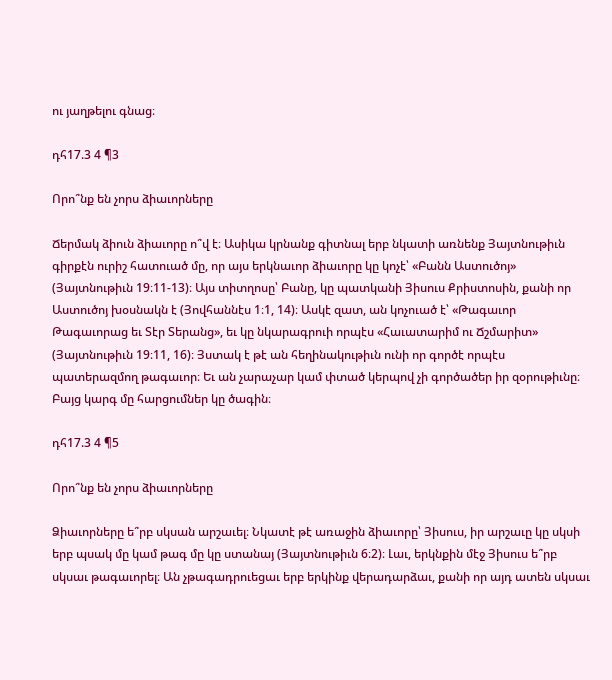ու յաղթելու գնաց։

դհ17.3 4 ¶3

Որո՞նք են չորս ձիաւորները

Ճերմակ ձիուն ձիաւորը ո՞վ է։ Ասիկա կրնանք գիտնալ երբ նկատի առնենք Յայտնութիւն գիրքէն ուրիշ հատուած մը, որ այս երկնաւոր ձիաւորը կը կոչէ՝ «Բանն Աստուծոյ» (Յայտնութիւն 19։11-13)։ Այս տիտղոսը՝ Բանը, կը պատկանի Յիսուս Քրիստոսին, քանի որ Աստուծոյ խօսնակն է (Յովհաննէս 1։1, 14)։ Ասկէ զատ, ան կոչուած է՝ «Թագաւոր Թագաւորաց եւ Տէր Տերանց», եւ կը նկարագրուի որպէս «Հաւատարիմ ու Ճշմարիտ» (Յայտնութիւն 19։11, 16)։ Յստակ է թէ ան հեղինակութիւն ունի որ գործէ որպէս պատերազմող թագաւոր։ Եւ ան չարաչար կամ փտած կերպով չի գործածեր իր զօրութիւնը։ Բայց կարգ մը հարցումներ կը ծագին։

դհ17.3 4 ¶5

Որո՞նք են չորս ձիաւորները

Ձիաւորները ե՞րբ սկսան արշաւել։ Նկատէ թէ առաջին ձիաւորը՝ Յիսուս, իր արշաւը կը սկսի երբ պսակ մը կամ թագ մը կը ստանայ (Յայտնութիւն 6։2)։ Լաւ, երկնքին մէջ Յիսուս ե՞րբ սկսաւ թագաւորել։ Ան չթագադրուեցաւ երբ երկինք վերադարձաւ, քանի որ այդ ատեն սկսաւ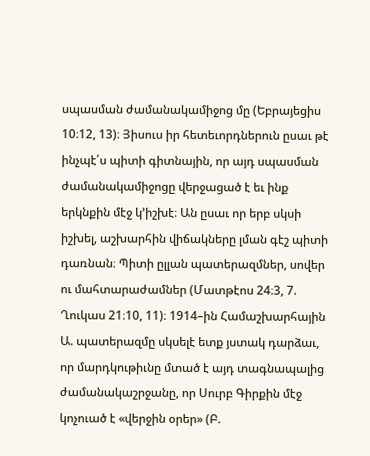սպասման ժամանակամիջոց մը (Եբրայեցիս 10։12, 13)։ Յիսուս իր հետեւորդներուն ըսաւ թէ ինչպէ՛ս պիտի գիտնային, որ այդ սպասման ժամանակամիջոցը վերջացած է եւ ինք երկնքին մէջ կ’իշխէ։ Ան ըսաւ որ երբ սկսի իշխել, աշխարհին վիճակները լման գէշ պիտի դառնան։ Պիտի ըլլան պատերազմներ, սովեր ու մահտարաժամներ (Մատթէոս 24։3, 7. Ղուկաս 21։10, 11)։ 1914–ին Համաշխարհային Ա. պատերազմը սկսելէ ետք յստակ դարձաւ, որ մարդկութիւնը մտած է այդ տագնապալից ժամանակաշրջանը, որ Սուրբ Գիրքին մէջ կոչուած է «վերջին օրեր» (Բ.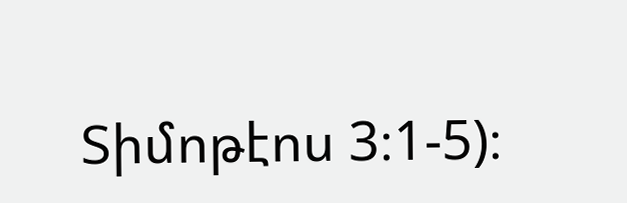Տիմոթէոս 3։1-5)։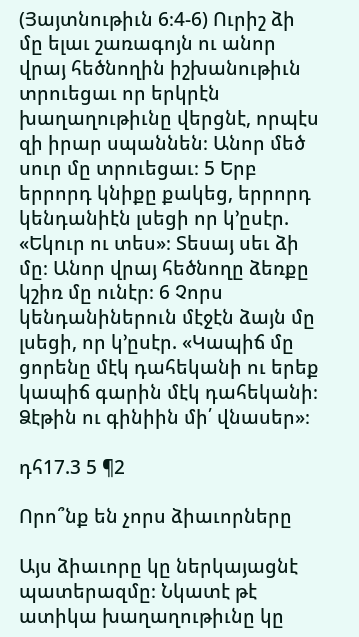(Յայտնութիւն 6։4-6) Ուրիշ ձի մը ելաւ շառագոյն ու անոր վրայ հեծնողին իշխանութիւն տրուեցաւ որ երկրէն խաղաղութիւնը վերցնէ, որպէս զի իրար սպաննեն։ Անոր մեծ սուր մը տրուեցաւ։ 5 Երբ երրորդ կնիքը քակեց, երրորդ կենդանիէն լսեցի որ կ’ըսէր. «Եկուր ու տես»։ Տեսայ սեւ ձի մը։ Անոր վրայ հեծնողը ձեռքը կշիռ մը ունէր։ 6 Չորս կենդանիներուն մէջէն ձայն մը լսեցի, որ կ’ըսէր. «Կապիճ մը ցորենը մէկ դահեկանի ու երեք կապիճ գարին մէկ դահեկանի։ Ձէթին ու գինիին մի՛ վնասեր»։

դհ17.3 5 ¶2

Որո՞նք են չորս ձիաւորները

Այս ձիաւորը կը ներկայացնէ պատերազմը։ Նկատէ թէ ատիկա խաղաղութիւնը կը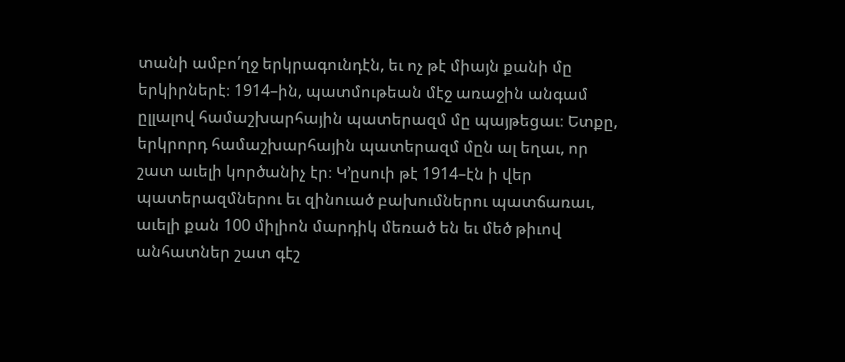տանի ամբո՛ղջ երկրագունդէն, եւ ոչ թէ միայն քանի մը երկիրներէ։ 1914–ին, պատմութեան մէջ առաջին անգամ ըլլալով համաշխարհային պատերազմ մը պայթեցաւ։ Ետքը, երկրորդ համաշխարհային պատերազմ մըն ալ եղաւ, որ շատ աւելի կործանիչ էր։ Կ’ըսուի թէ 1914–էն ի վեր պատերազմներու եւ զինուած բախումներու պատճառաւ, աւելի քան 100 միլիոն մարդիկ մեռած են եւ մեծ թիւով անհատներ շատ գէշ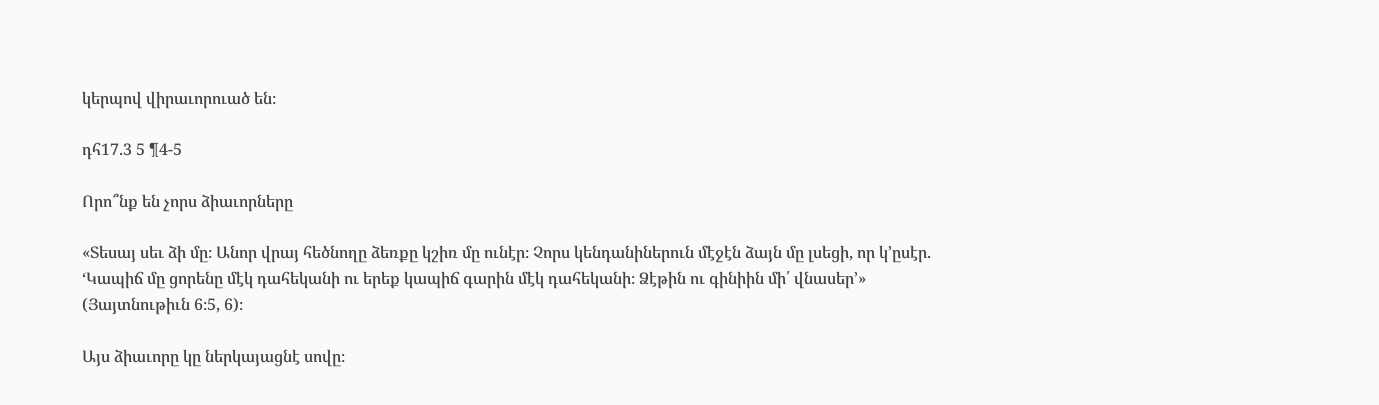կերպով վիրաւորուած են։

դհ17.3 5 ¶4-5

Որո՞նք են չորս ձիաւորները

«Տեսայ սեւ ձի մը։ Անոր վրայ հեծնողը ձեռքը կշիռ մը ունէր։ Չորս կենդանիներուն մէջէն ձայն մը լսեցի, որ կ’ըսէր. ‘Կապիճ մը ցորենը մէկ դահեկանի ու երեք կապիճ գարին մէկ դահեկանի։ Ձէթին ու գինիին մի՛ վնասեր’» (Յայտնութիւն 6։5, 6)։

Այս ձիաւորը կը ներկայացնէ սովը։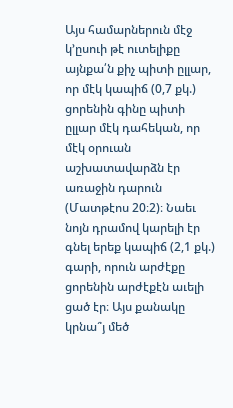Այս համարներուն մէջ կ’ըսուի թէ ուտելիքը այնքա՛ն քիչ պիտի ըլլար, որ մէկ կապիճ (0,7 քկ.) ցորենին գինը պիտի ըլլար մէկ դահեկան, որ մէկ օրուան աշխատավարձն էր առաջին դարուն (Մատթէոս 20։2)։ Նաեւ նոյն դրամով կարելի էր գնել երեք կապիճ (2,1 քկ.) գարի, որուն արժէքը ցորենին արժէքէն աւելի ցած էր։ Այս քանակը կրնա՞յ մեծ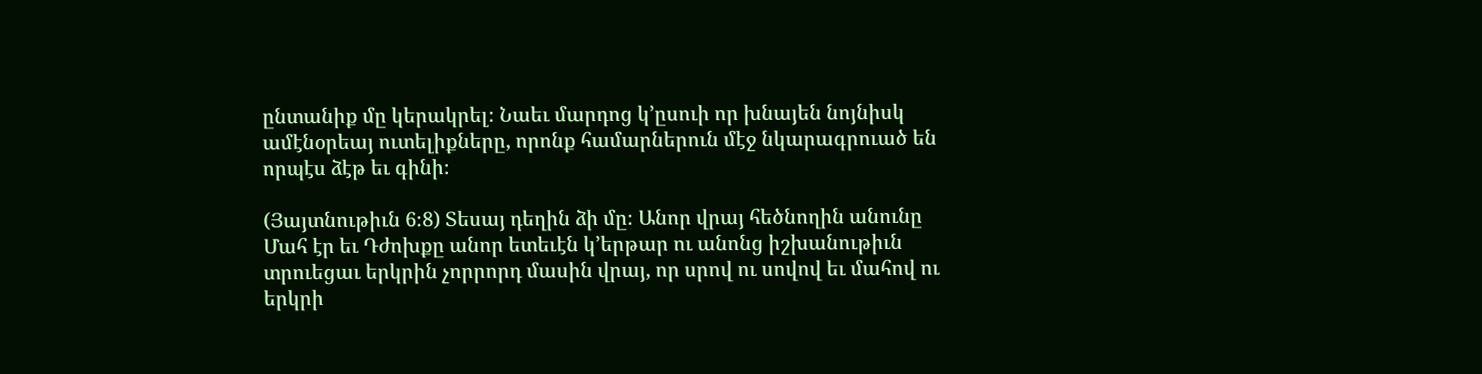ընտանիք մը կերակրել։ Նաեւ մարդոց կ’ըսուի որ խնայեն նոյնիսկ ամէնօրեայ ուտելիքները, որոնք համարներուն մէջ նկարագրուած են որպէս ձէթ եւ գինի։

(Յայտնութիւն 6։8) Տեսայ դեղին ձի մը։ Անոր վրայ հեծնողին անունը Մահ էր եւ Դժոխքը անոր ետեւէն կ’երթար ու անոնց իշխանութիւն տրուեցաւ երկրին չորրորդ մասին վրայ, որ սրով ու սովով եւ մահով ու երկրի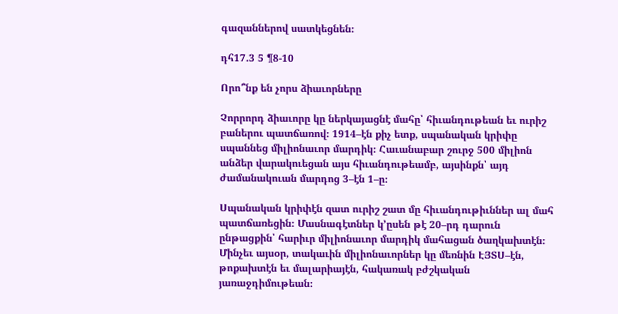գազաններով սատկեցնեն։

դհ17.3 5 ¶8-10

Որո՞նք են չորս ձիաւորները

Չորրորդ ձիաւորը կը ներկայացնէ մահը՝ հիւանդութեան եւ ուրիշ բաներու պատճառով։ 1914–էն քիչ ետք, սպանական կրիփը սպաննեց միլիոնաւոր մարդիկ։ Հաւանաբար շուրջ 500 միլիոն անձեր վարակուեցան այս հիւանդութեամբ, այսինքն՝ այդ ժամանակուան մարդոց 3–էն 1–ը։

Սպանական կրիփէն զատ ուրիշ շատ մը հիւանդութիւններ ալ մահ պատճառեցին։ Մասնագէտներ կ’ըսեն թէ 20–րդ դարուն ընթացքին՝ հարիւր միլիոնաւոր մարդիկ մահացան ծաղկախտէն։ Մինչեւ այսօր, տակաւին միլիոնաւորներ կը մեռնին ԷՅՏՍ–էն, թոքախտէն եւ մալարիայէն, հակառակ բժշկական յառաջդիմութեան։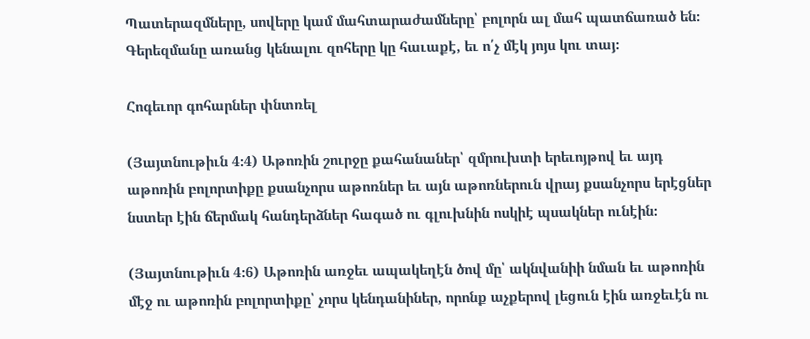Պատերազմները, սովերը կամ մահտարաժամները՝ բոլորն ալ մահ պատճառած են։ Գերեզմանը առանց կենալու զոհերը կը հաւաքէ, եւ ո՛չ մէկ յոյս կու տայ։

Հոգեւոր գոհարներ փնտռել

(Յայտնութիւն 4։4) Աթոռին շուրջը քահանաներ՝ զմրուխտի երեւոյթով եւ այդ աթոռին բոլորտիքը քսանչորս աթոռներ եւ այն աթոռներուն վրայ քսանչորս երէցներ նստեր էին ճերմակ հանդերձներ հագած ու գլուխնին ոսկիէ պսակներ ունէին։

(Յայտնութիւն 4։6) Աթոռին առջեւ ապակեղէն ծով մը՝ ակնվանիի նման եւ աթոռին մէջ ու աթոռին բոլորտիքը՝ չորս կենդանիներ, որոնք աչքերով լեցուն էին առջեւէն ու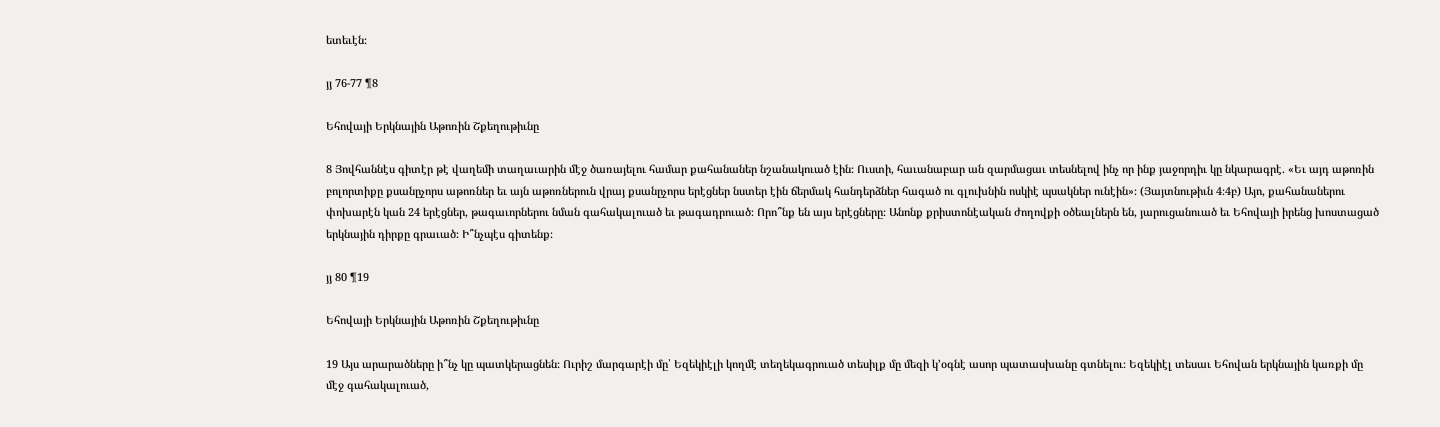ետեւէն։

յյ 76-77 ¶8

Եհովայի Երկնային Աթոռին Շքեղութիւնը

8 Յովհաննէս գիտէր թէ վաղեմի տաղաւարին մէջ ծառայելու համար քահանաներ նշանակուած էին։ Ուստի, հաւանաբար ան զարմացաւ տեսնելով ինչ որ ինք յաջորդիւ կը նկարագրէ. «Եւ այդ աթոռին բոլորտիքը քսանըչորս աթոռներ եւ այն աթոռներուն վրայ քսանըչորս երէցներ նստեր էին ճերմակ հանդերձներ հագած ու գլուխնին ոսկիէ պսակներ ունէին»։ (Յայտնութիւն 4։4բ) Այո, քահանաներու փոխարէն կան 24 երէցներ, թագաւորներու նման գահակալուած եւ թագադրուած։ Որո՞նք են այս երէցները։ Անոնք քրիստոնէական ժողովքի օծեալներն են, յարուցանուած եւ Եհովայի իրենց խոստացած երկնային դիրքը գրաւած։ Ի՞նչպէս գիտենք։

յյ 80 ¶19

Եհովայի Երկնային Աթոռին Շքեղութիւնը

19 Այս արարածները ի՞նչ կը պատկերացնեն։ Ուրիշ մարգարէի մը՝ Եզեկիէլի կողմէ տեղեկագրուած տեսիլք մը մեզի կ’օգնէ ասոր պատասխանը գտնելու։ Եզեկիէլ տեսաւ Եհովան երկնային կառքի մը մէջ գահակալուած,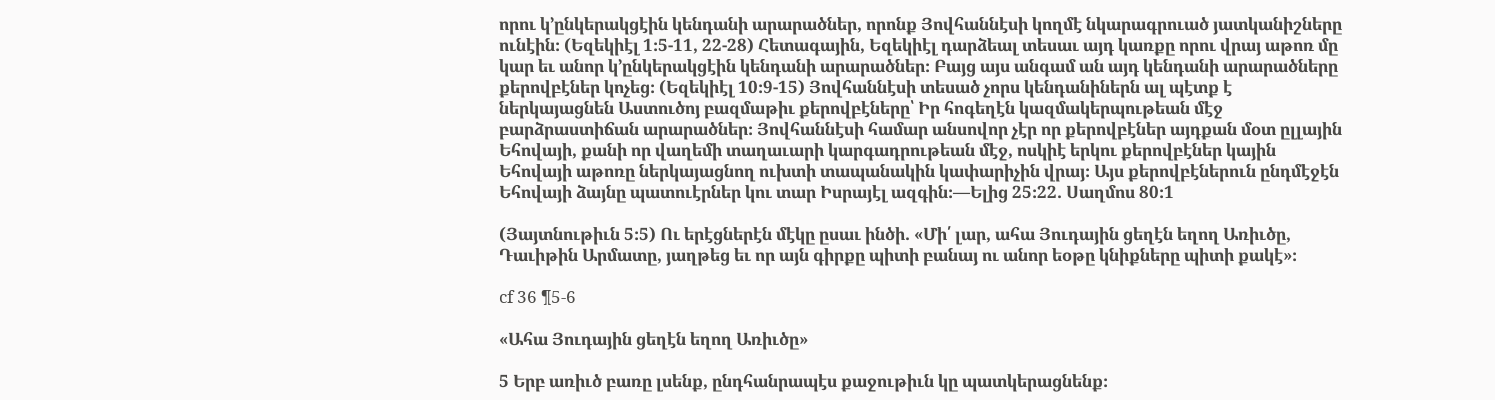որու կ’ընկերակցէին կենդանի արարածներ, որոնք Յովհաննէսի կողմէ նկարագրուած յատկանիշները ունէին։ (Եզեկիէլ 1։5-11, 22-28) Հետագային, Եզեկիէլ դարձեալ տեսաւ այդ կառքը որու վրայ աթոռ մը կար եւ անոր կ’ընկերակցէին կենդանի արարածներ։ Բայց այս անգամ ան այդ կենդանի արարածները քերովբէներ կոչեց։ (Եզեկիէլ 10։9-15) Յովհաննէսի տեսած չորս կենդանիներն ալ պէտք է ներկայացնեն Աստուծոյ բազմաթիւ քերովբէները՝ Իր հոգեղէն կազմակերպութեան մէջ բարձրաստիճան արարածներ։ Յովհաննէսի համար անսովոր չէր որ քերովբէներ այդքան մօտ ըլլային Եհովայի, քանի որ վաղեմի տաղաւարի կարգադրութեան մէջ, ոսկիէ երկու քերովբէներ կային Եհովայի աթոռը ներկայացնող ուխտի տապանակին կափարիչին վրայ։ Այս քերովբէներուն ընդմէջէն Եհովայի ձայնը պատուէրներ կու տար Իսրայէլ ազգին։—Ելից 25։22. Սաղմոս 80։1

(Յայտնութիւն 5։5) Ու երէցներէն մէկը ըսաւ ինծի. «Մի՛ լար, ահա Յուդային ցեղէն եղող Առիւծը, Դաւիթին Արմատը, յաղթեց եւ որ այն գիրքը պիտի բանայ ու անոր եօթը կնիքները պիտի քակէ»։

cf 36 ¶5-6

«Ահա Յուդային ցեղէն եղող Առիւծը»

5 Երբ առիւծ բառը լսենք, ընդհանրապէս քաջութիւն կը պատկերացնենք։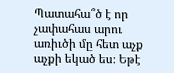Պատահա՞ծ է որ չափահաս արու առիւծի մը հետ աչք աչքի եկած ես։ Եթէ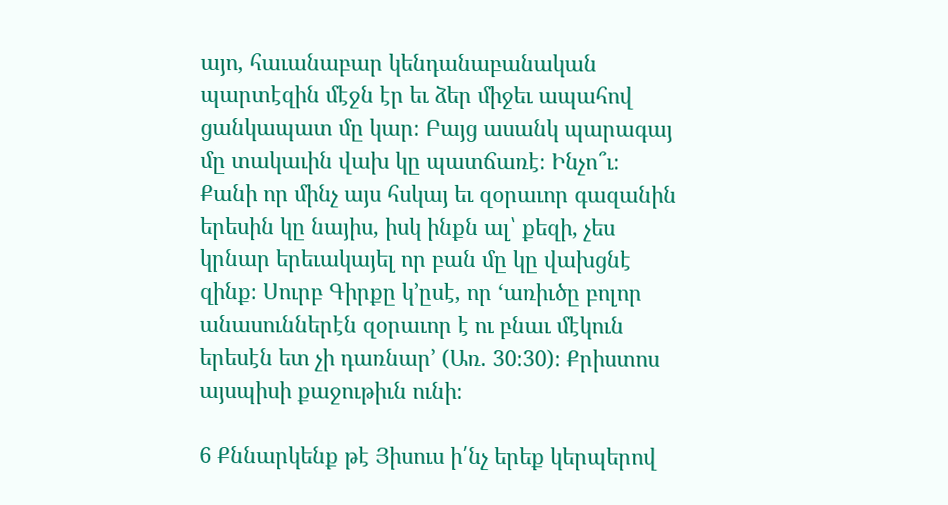այո, հաւանաբար կենդանաբանական պարտէզին մէջն էր եւ ձեր միջեւ ապահով ցանկապատ մը կար։ Բայց ասանկ պարագայ մը տակաւին վախ կը պատճառէ։ Ինչո՞ւ։ Քանի որ մինչ այս հսկայ եւ զօրաւոր գազանին երեսին կը նայիս, իսկ ինքն ալ՝ քեզի, չես կրնար երեւակայել որ բան մը կը վախցնէ զինք։ Սուրբ Գիրքը կ’ըսէ, որ ‘առիւծը բոլոր անասուններէն զօրաւոր է ու բնաւ մէկուն երեսէն ետ չի դառնար’ (Առ. 30։30)։ Քրիստոս այսպիսի քաջութիւն ունի։

6 Քննարկենք թէ Յիսուս ի՛նչ երեք կերպերով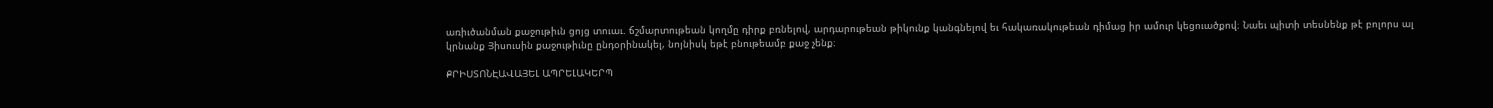առիւծանման քաջութիւն ցոյց տուաւ. ճշմարտութեան կողմը դիրք բռնելով, արդարութեան թիկունք կանգնելով եւ հակառակութեան դիմաց իր ամուր կեցուածքով։ Նաեւ պիտի տեսնենք թէ բոլորս ալ կրնանք Յիսուսին քաջութիւնը ընդօրինակել, նոյնիսկ եթէ բնութեամբ քաջ չենք։

ՔՐԻՍՏՈՆԷԱՎԱՅԵԼ ԱՊՐԵԼԱԿԵՐՊ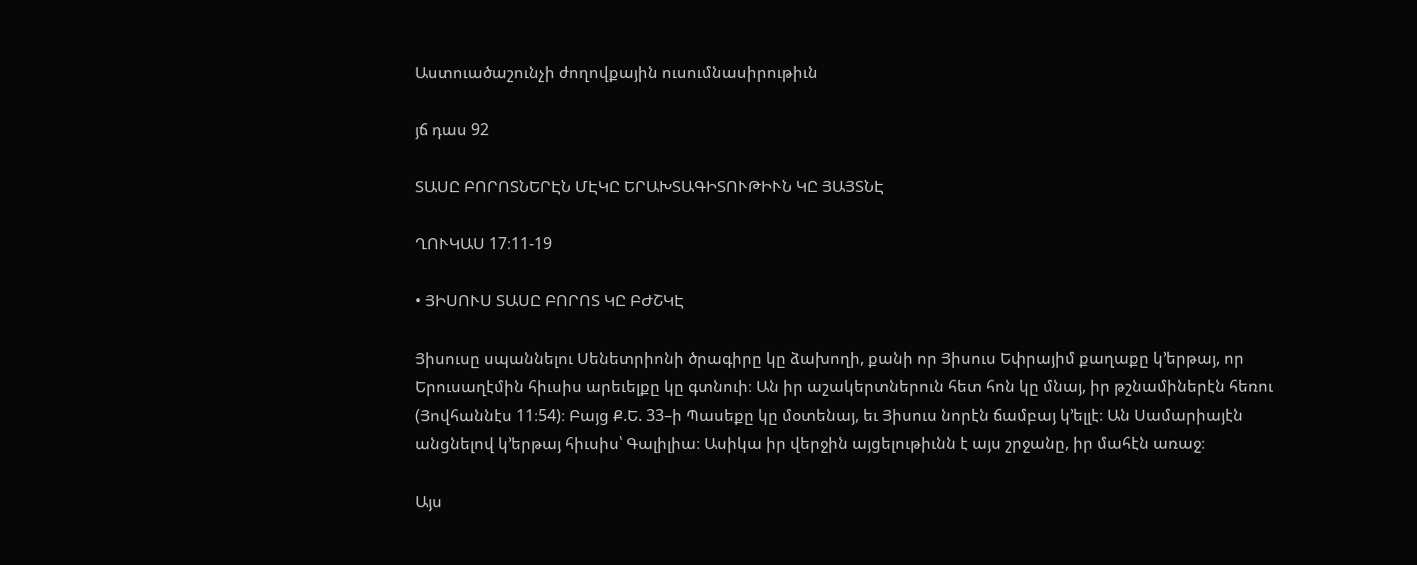Աստուածաշունչի ժողովքային ուսումնասիրութիւն

յճ դաս 92

ՏԱՍԸ ԲՈՐՈՏՆԵՐԷՆ ՄԷԿԸ ԵՐԱԽՏԱԳԻՏՈՒԹԻՒՆ ԿԸ ՅԱՅՏՆԷ

ՂՈՒԿԱՍ 17։11-19

• ՅԻՍՈՒՍ ՏԱՍԸ ԲՈՐՈՏ ԿԸ ԲԺՇԿԷ

Յիսուսը սպաննելու Սենետրիոնի ծրագիրը կը ձախողի, քանի որ Յիսուս Եփրայիմ քաղաքը կ’երթայ, որ Երուսաղէմին հիւսիս արեւելքը կը գտնուի։ Ան իր աշակերտներուն հետ հոն կը մնայ, իր թշնամիներէն հեռու (Յովհաննէս 11։54)։ Բայց Ք.Ե. 33–ի Պասեքը կը մօտենայ, եւ Յիսուս նորէն ճամբայ կ’ելլէ։ Ան Սամարիայէն անցնելով կ’երթայ հիւսիս՝ Գալիլիա։ Ասիկա իր վերջին այցելութիւնն է այս շրջանը, իր մահէն առաջ։

Այս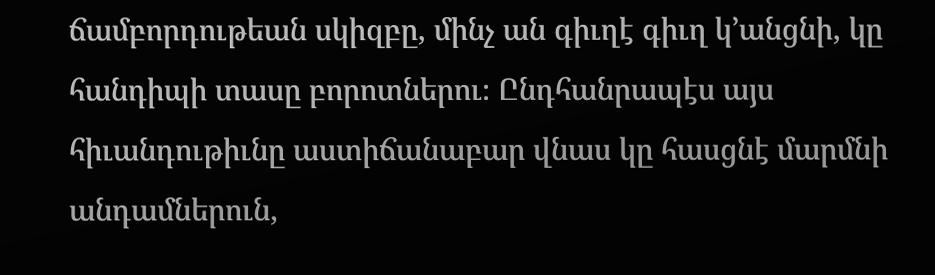ճամբորդութեան սկիզբը, մինչ ան գիւղէ գիւղ կ’անցնի, կը հանդիպի տասը բորոտներու։ Ընդհանրապէս այս հիւանդութիւնը աստիճանաբար վնաս կը հասցնէ մարմնի անդամներուն,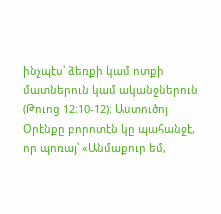ինչպէս՝ ձեռքի կամ ոտքի մատներուն կամ ականջներուն (Թուոց 12։10-12)։ Աստուծոյ Օրէնքը բորոտէն կը պահանջէ, որ պոռայ՝ «Անմաքուր եմ,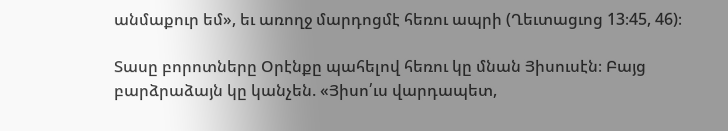անմաքուր եմ», եւ առողջ մարդոցմէ հեռու ապրի (Ղեւտացւոց 13։45, 46)։

Տասը բորոտները Օրէնքը պահելով հեռու կը մնան Յիսուսէն։ Բայց բարձրաձայն կը կանչեն. «Յիսո՛ւս վարդապետ,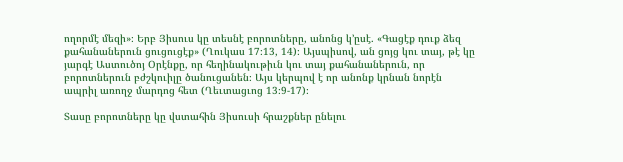ողորմէ մեզի»։ Երբ Յիսուս կը տեսնէ բորոտները, անոնց կ’ըսէ. «Գացէք դուք ձեզ քահանաներուն ցուցուցէք» (Ղուկաս 17։13, 14)։ Այսպիսով, ան ցոյց կու տայ, թէ կը յարգէ Աստուծոյ Օրէնքը, որ հեղինակութիւն կու տայ քահանաներուն, որ բորոտներուն բժշկուիլը ծանուցանեն։ Այս կերպով է որ անոնք կրնան նորէն ապրիլ առողջ մարդոց հետ (Ղեւտացւոց 13։9-17)։

Տասը բորոտները կը վստահին Յիսուսի հրաշքներ ընելու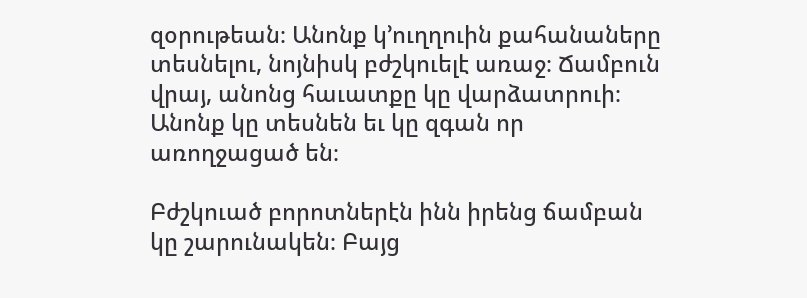զօրութեան։ Անոնք կ’ուղղուին քահանաները տեսնելու, նոյնիսկ բժշկուելէ առաջ։ Ճամբուն վրայ, անոնց հաւատքը կը վարձատրուի։ Անոնք կը տեսնեն եւ կը զգան որ առողջացած են։

Բժշկուած բորոտներէն ինն իրենց ճամբան կը շարունակեն։ Բայց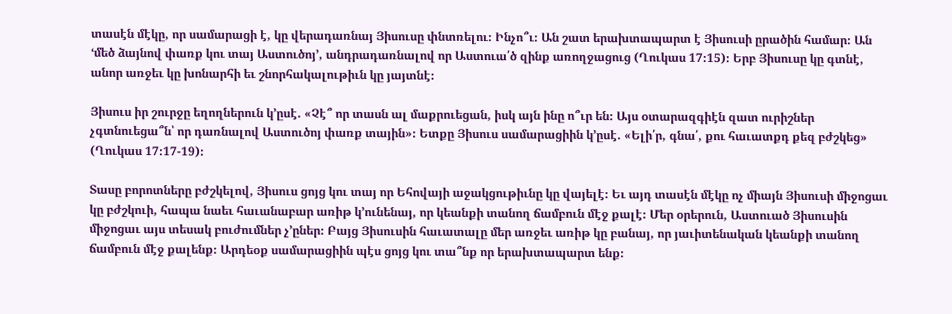տասէն մէկը, որ սամարացի է, կը վերադառնայ Յիսուսը փնտռելու։ Ինչո՞ւ։ Ան շատ երախտապարտ է Յիսուսի ըրածին համար։ Ան ‘մեծ ձայնով փառք կու տայ Աստուծոյ’, անդրադառնալով որ Աստուա՛ծ զինք առողջացուց (Ղուկաս 17։15)։ Երբ Յիսուսը կը գտնէ, անոր առջեւ կը խոնարհի եւ շնորհակալութիւն կը յայտնէ։

Յիսուս իր շուրջը եղողներուն կ’ըսէ. «Չէ՞ որ տասն ալ մաքրուեցան, իսկ այն ինը ո՞ւր են։ Այս օտարազգիէն զատ ուրիշներ չգտնուեցա՞ն՝ որ դառնալով Աստուծոյ փառք տային»։ Ետքը Յիսուս սամարացիին կ’ըսէ. «Ելի՛ր, գնա՛, քու հաւատքդ քեզ բժշկեց» (Ղուկաս 17։17-19)։

Տասը բորոտները բժշկելով, Յիսուս ցոյց կու տայ որ Եհովայի աջակցութիւնը կը վայելէ։ Եւ այդ տասէն մէկը ոչ միայն Յիսուսի միջոցաւ կը բժշկուի, հապա նաեւ հաւանաբար առիթ կ’ունենայ, որ կեանքի տանող ճամբուն մէջ քալէ։ Մեր օրերուն, Աստուած Յիսուսին միջոցաւ այս տեսակ բուժումներ չ’ըներ։ Բայց Յիսուսին հաւատալը մեր առջեւ առիթ կը բանայ, որ յաւիտենական կեանքի տանող ճամբուն մէջ քալենք։ Արդեօք սամարացիին պէս ցոյց կու տա՞նք որ երախտապարտ ենք։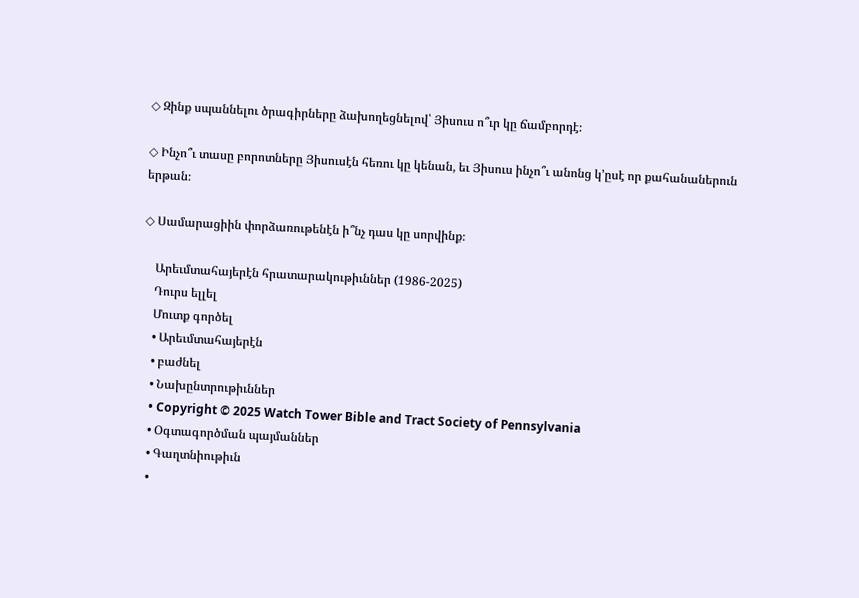◇ Զինք սպաննելու ծրագիրները ձախողեցնելով՝ Յիսուս ո՞ւր կը ճամբորդէ։

◇ Ինչո՞ւ տասը բորոտները Յիսուսէն հեռու կը կենան, եւ Յիսուս ինչո՞ւ անոնց կ’ըսէ որ քահանաներուն երթան։

◇ Սամարացիին փորձառութենէն ի՞նչ դաս կը սորվինք։

    Արեւմտահայերէն հրատարակութիւններ (1986-2025)
    Դուրս ելլել
    Մուտք գործել
    • Արեւմտահայերէն
    • բաժնել
    • Նախընտրութիւններ
    • Copyright © 2025 Watch Tower Bible and Tract Society of Pennsylvania
    • Օգտագործման պայմաններ
    • Գաղտնիութիւն
    •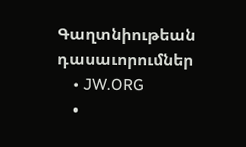Գաղտնիութեան դասաւորումներ
    • JW.ORG
    •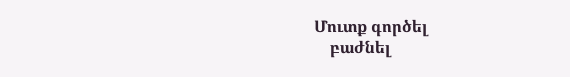Մուտք գործել
    բաժնել